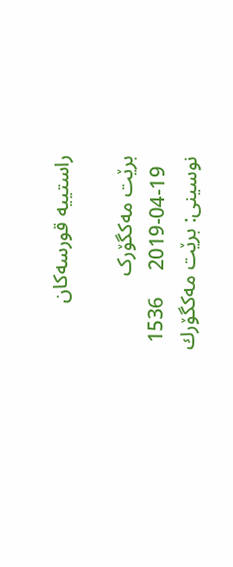راستییه‌ قورسه‌كان

برێت مەکگۆرک
  2019-04-19     1536
نوسینی‌: برێت مه‌كگۆرك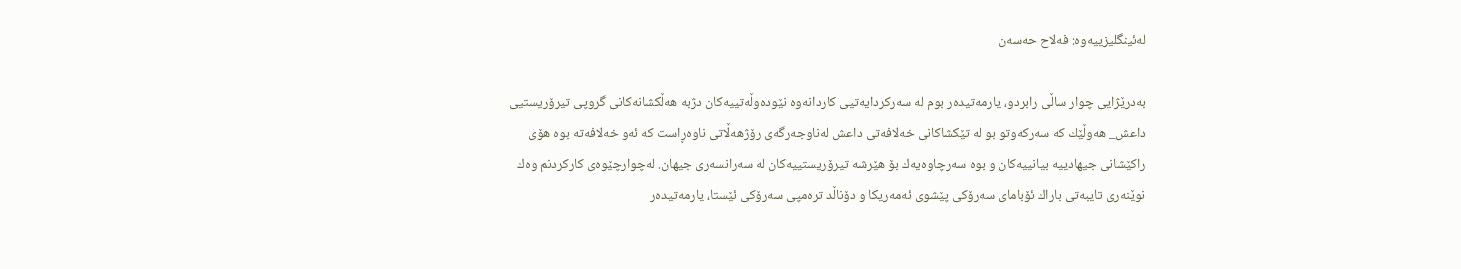له‌ئینگلیزییه‌وه‌: فەلاح حەسەن

به‌درێژایی‌ چوار ساڵی‌ رابردو، یارمه‌تیده‌ر بوم له‌ سه‌ركردایه‌تیی‌ كاردانه‌وه‌ نێوده‌وڵه‌تییه‌كان دژبه‌ هه‌ڵكشانه‌كانی‌ گروپی‌ تیرۆریستیی‌ داعش_ هه‌وڵێك كه‌ سه‌ركه‌وتو بو له‌ تێكشاكانی‌ خه‌لافه‌تی‌ داعش له‌ناوجه‌رگه‌ی‌ رۆژهه‌ڵاتی‌ ناوه‌ڕاست كه‌ ئه‌و خه‌لافه‌ته‌ بوه‌ هۆی‌ راكێشانی‌ جیهادییه‌ بیانییه‌كان و بوه‌ سه‌رچاوه‌یه‌ك بۆ هێرشه‌ تیرۆریستییه‌كان له‌ سه‌رانسه‌ری‌ جیهان. له‌چوارچێوه‌ی‌ كاركردنم وه‌ك نوێنه‌ری‌ تایبه‌تی‌ باراك ئۆبامای‌ سه‌رۆكی‌ پێشوی‌ ئه‌مه‌ریكا و دۆناڵد تره‌مپی‌ سه‌رۆكی‌ ئێستا، یارمه‌تیده‌ر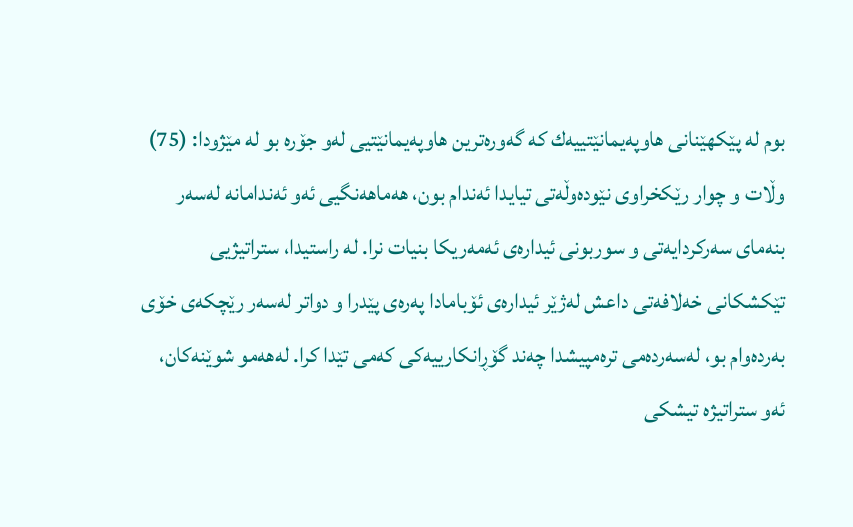بوم له‌ پێكهێنانی‌ هاوپه‌یمانێتییه‌ك كه‌ گه‌وره‌ترین هاوپه‌یمانێتیی‌ له‌و جۆره‌ بو له‌ مێژودا: (75) وڵات و چوار رێكخراوی‌ نێوده‌وڵه‌تی‌ تیایدا ئه‌ندام بون، هه‌ماهه‌نگیی‌ ئه‌و ئه‌ندامانه‌ له‌سه‌ر بنه‌مای‌ سه‌ركردایه‌تی و سوربونی‌ ئیداره‌ی‌ ئه‌مه‌ریكا بنیات نرا. له‌ راستیدا، ستراتیژیی‌ تێكشكانی‌ خه‌لافه‌تی‌ داعش له‌ژێر ئیداره‌ی‌ ئۆبامادا په‌ره‌ی‌ پێدرا و دواتر له‌سه‌ر رێچكه‌ی‌ خۆی‌ به‌رده‌وام بو، له‌سه‌رده‌می‌ تره‌مپیشدا چه‌ند گۆڕانكارییه‌كی‌ كه‌می‌ تێدا كرا. له‌هه‌مو شوێنه‌كان، ئه‌و ستراتیژه‌ تیشكی‌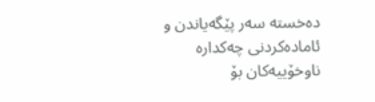ده‌خسته‌ سه‌ر پێگه‌یاندن و ئاماده‌كردنی‌ چه‌كداره‌ ناوخۆییه‌كان بۆ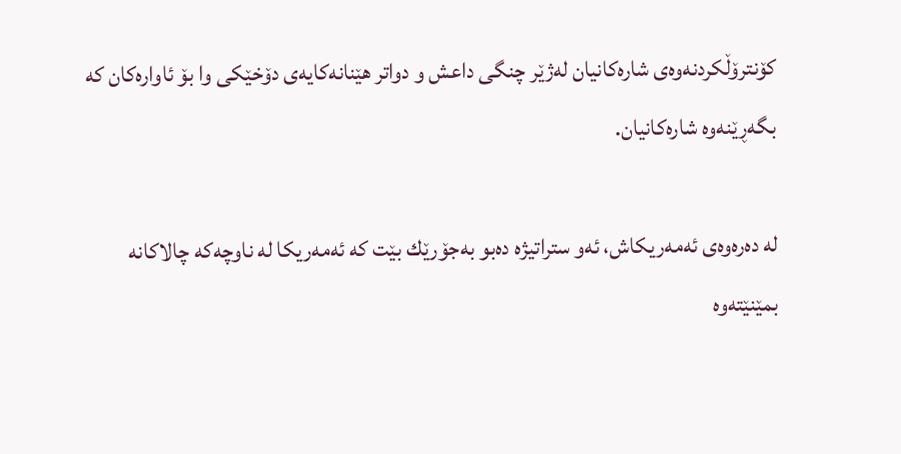كۆنترۆڵكردنه‌وه‌ی‌ شاره‌كانیان له‌ژێر چنگی‌ داعش و دواتر هێنانه‌كایه‌ی‌ دۆخێكی‌ وا بۆ ئاواره‌كان كه‌ بگه‌ڕێنه‌وه‌ شاره‌كانیان.

له‌ ده‌ره‌وه‌ی‌ ئه‌مه‌ریكاش، ئه‌و ستراتیژه‌ ده‌بو به‌جۆرێك بێت كه‌ ئه‌مه‌ریكا له‌ ناوچه‌كه‌ چالاكانه‌ بمێنێته‌وه‌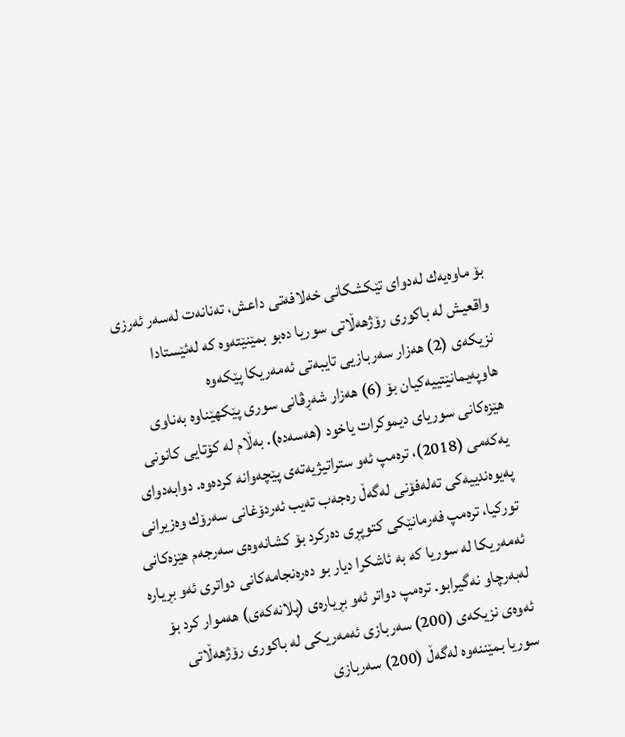بۆ ماوه‌یه‌ك له‌دوای‌ تێكشكانی‌ خه‌لافه‌تی‌ داعش، ته‌نانه‌ت له‌سه‌ر ئه‌رزی‌ واقعیش له‌ باكوری‌ رۆژهه‌ڵاتی‌ سوریا ده‌بو بمێنێته‌وه‌ كه‌ له‌ئێستادا نزیكه‌ی‌ (2) هه‌زار سه‌ربازیی‌ تایبه‌تی‌ ئه‌مه‌ریكا پێكه‌وه‌ هاوپه‌یمانێتییه‌كیان بۆ (6) هه‌زار شه‌ڕڤانی‌ سوری‌ پێكهێناوه‌ به‌ناوی‌ هێزه‌كانی‌ سوریای‌ دیموكرات یاخود (هه‌سه‌ده‌). به‌ڵام له‌ كۆتایی‌ كانونی‌ یه‌كه‌می‌ (2018)، تره‌مپ ئه‌و ستراتیژیه‌ته‌ی‌ پێچه‌وانه‌ كرده‌وه‌. دوابه‌دوای‌ په‌یوه‌ندییه‌كی‌ ته‌له‌فۆنی‌ له‌گه‌ڵ ره‌جه‌ب ته‌یب ئه‌ردۆغانی‌ سه‌رۆك وه‌زیرانی‌ توركیا، تره‌مپ فه‌رمانێكی‌ كتوپڕی‌ ده‌ركرد بۆ كشانه‌وه‌ی‌ سه‌رجه‌م هێزه‌كانی‌ ئه‌مه‌ریكا له‌ سوریا كه‌ به‌ ئاشكرا دیار بو ده‌ره‌نجامه‌كانی‌ دواتری‌ ئه‌و بڕیاره‌ له‌به‌رچاو نه‌گیرابو. تره‌مپ دواتر ئه‌و بڕیاره‌ی‌ (پلانه‌كه‌ی‌) هه‌موار كرد بۆ ئه‌وه‌ی‌ نزیكه‌ی‌ (200) سه‌ربازی‌ ئه‌مه‌ریكی‌ له‌ باكوری‌ رۆژهه‌ڵاتی‌ سوریا بمێننه‌وه‌ له‌گه‌ڵ (200) سه‌ربازی‌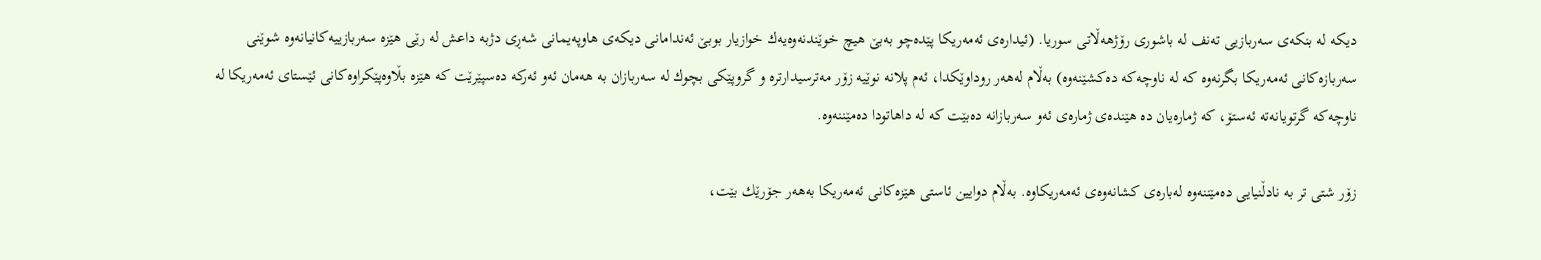دیكه‌ له‌ بنكه‌ی‌ سه‌ربازیی‌ ته‌نف له‌ باشوری‌ رۆژهه‌ڵاتی‌ سوریا. (ئیداره‌ی‌ ئه‌مه‌ریكا پێده‌چو به‌بێ هیچ خوێندنه‌وه‌یه‌ك خوازیار بوبێ ئه‌ندامانی‌ دیكه‌ی‌ هاوپه‌یمانی‌ شه‌ڕی‌ دژبه‌ داعش له‌ رێی‌ هێزه‌ سه‌ربازییه‌كانیانه‌وه‌ شوێنی‌ سه‌ربازه‌كانی‌ ئه‌مه‌ریكا بگرنه‌وه‌ كه‌ له‌ ناوچه‌كه‌ ده‌كشێنه‌وه‌) به‌ڵام له‌هه‌ر روداوێكدا، ئه‌م پلانه‌ نوێیه‌ زۆر مه‌ترسیدارتره‌ و گروپێكی‌ بچوك له‌ سه‌ربازان به‌ هه‌مان ئه‌و ئه‌ركه‌ ده‌سپێرێت كه‌ هێزه‌ بڵاوه‌پێكراوه‌كانی‌ ئێستای‌ ئه‌مه‌ریكا له‌ ناوچه‌كه‌ گرتویانه‌ته‌ ئه‌ستۆ، كه‌ ژماره‌یان ده‌ هێنده‌ی‌ ژماره‌ی‌ ئه‌و سه‌ربازانه‌ ده‌بێت كه‌ له‌ داهاتودا ده‌مێننه‌وه‌.

زۆر شتی‌ تر به‌ نادڵنیایی‌ ده‌مێننه‌وه‌ له‌باره‌ی‌ كشانه‌وه‌ی‌ ئه‌مه‌ریكاوه‌. به‌ڵام دوایین ئاستی‌ هێزه‌كانی‌ ئه‌مه‌ریكا به‌هه‌ر جۆرێك بێت،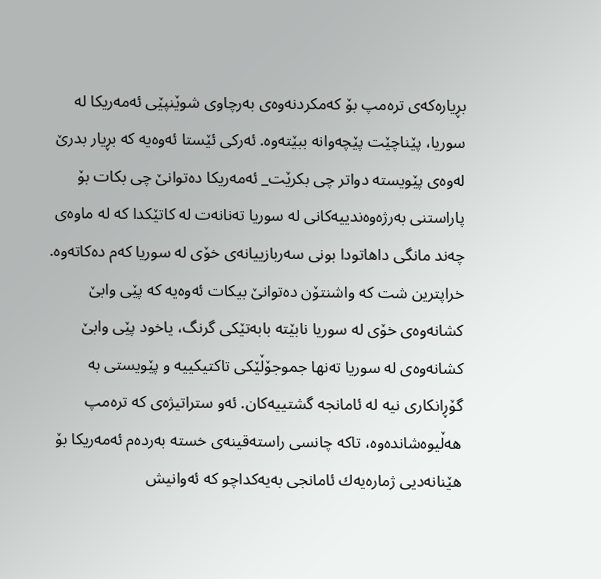بڕیاره‌كه‌ی‌ تره‌مپ بۆ كه‌مكردنه‌وه‌ی‌ به‌رچاوی‌ شوێنپێی‌ ئه‌مه‌ریكا له‌ سوریا، پێناچێت پێچه‌وانه‌ ببێته‌وه‌. ئه‌ركی‌ ئێستا ئه‌وه‌یه‌ كه‌ بڕیار بدرێ له‌وه‌ی‌ پێویسته‌ دواتر چی‌ بكرێت_ ئه‌مه‌ریكا ده‌توانێ چی‌ بكات بۆ پاراستنی‌ به‌رژه‌وه‌ندییه‌كانی‌ له‌ سوریا ته‌نانه‌ت له‌ كاتێكدا كه‌ له‌ ماوه‌ی‌ چه‌ند مانگی‌ داهاتودا بونی‌ سه‌ربازییانه‌ی‌ خۆی‌ له‌ سوریا كه‌م ده‌كاته‌وه‌. خراپترین شت كه‌ واشنتۆن ده‌توانێ بیكات ئه‌وه‌یه‌ كه‌ پێی‌ وابێ كشانه‌وه‌ی‌ خۆی‌ له‌ سوریا نابێته‌ بابه‌تێكی‌ گرنگ، یاخود پێی‌ وابێ كشانه‌وه‌ی‌ له‌ سوریا ته‌نها جموجۆڵێكی‌ تاكتیكییه‌ و پێویستی‌ به‌ گۆڕانكاری‌ نیه‌ له‌ ئامانجه‌ گشتییه‌كان. ئه‌و ستراتیژه‌ی‌ كه‌ تره‌مپ هه‌ڵیوه‌شانده‌وه‌، تاكه‌ چانسی‌ راسته‌قینه‌ی‌ خسته‌ به‌رده‌م ئه‌مه‌ریكا بۆ هێنانه‌دیی‌ ژماره‌یه‌ك ئامانجی‌ به‌یه‌كداچو كه‌ ئه‌وانیش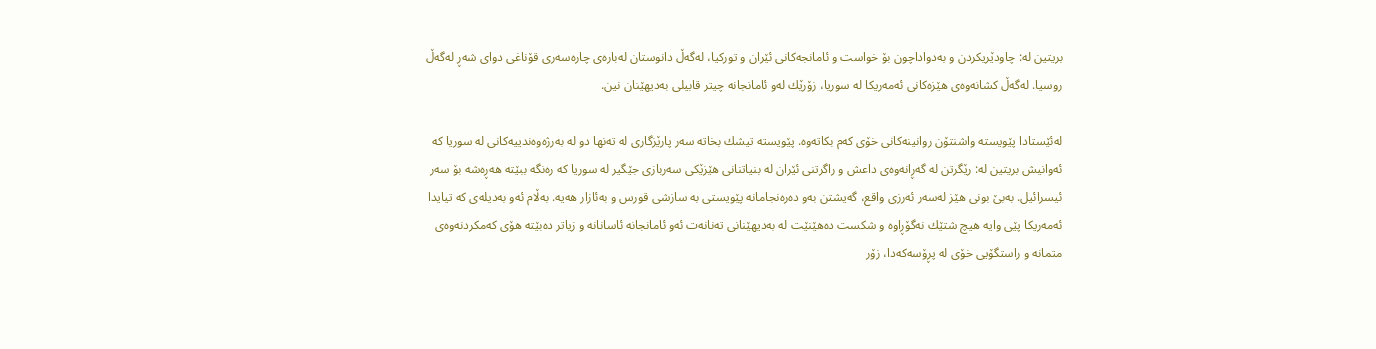بریتین له‌: چاودێریكردن و به‌دواداچون بۆ خواست و ئامانجه‌كانی‌ ئێران و توركیا، له‌گه‌ڵ دانوستان له‌باره‌ی‌ چاره‌سه‌ری‌ قۆناغی‌ دوای‌ شه‌ڕ له‌گه‌ڵ روسیا. له‌گه‌ڵ كشانه‌وه‌ی‌ هێزه‌كانی‌ ئه‌مه‌ریكا له‌ سوریا، زۆرێك له‌و ئامانجانه‌ چیتر قابیلی‌ به‌دیهێنان نین.

له‌ئێستادا پێویسته‌ واشنتۆن روانینه‌كانی‌ خۆی‌ كه‌م بكاته‌وه‌. پێویسته‌ تیشك بخاته‌ سه‌ر پارێزگاری‌ له‌ ته‌نها دو له‌ به‌رژه‌وه‌ندییه‌كانی‌ له‌ سوریا كه‌ ئه‌وانیش بریتین له‌: رێگرتن له‌ گه‌ڕانه‌وه‌ی‌ داعش و راگرتنی‌ ئێران له‌ بنیاتنانی‌ هێزێكی‌ سه‌ربازی‌ جێگیر له‌ سوریا كه‌ ره‌نگه‌ ببێته‌ هه‌ڕه‌شه‌ بۆ سه‌ر ئیسرائیل. به‌بێ بونی‌ هێز له‌سه‌ر ئه‌رزی‌ واقع، گه‌یشتن به‌و ده‌ره‌نجامانه‌ پێویستی‌ به‌ سازشی‌ قورس و به‌ئازار هه‌یه‌. به‌ڵام ئه‌و به‌دیله‌ی‌ كه‌ تیایدا ئه‌مه‌ریكا پێی‌ وایه‌ هیچ شتێك نه‌گۆڕاوه‌ و شكست ده‌هێنێت له‌ به‌دیهێنانی‌ ته‌نانه‌ت ئه‌و ئامانجانه‌ ئاسانانه‌ و زیاتر ده‌بێته‌ هۆی‌ كه‌مكردنه‌وه‌ی‌ متمانه‌ و راستگۆیی‌ خۆی‌ له‌ پڕۆسه‌كه‌دا، زۆر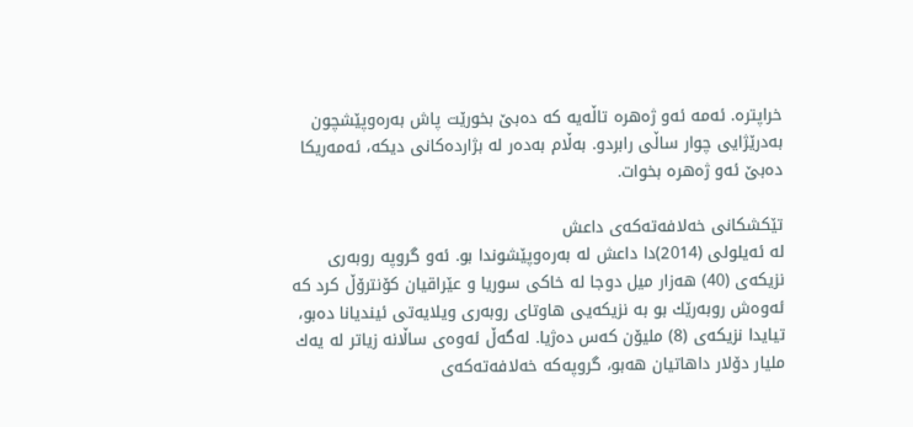خراپتره‌. ئه‌مه‌ ئه‌و ژه‌هره‌ تاڵه‌یه‌ كه‌ ده‌بێ بخورێت پاش به‌ره‌وپێشچون به‌درێژایی‌ چوار ساڵی‌ رابردو. به‌ڵام به‌ده‌ر له‌ بژارده‌كانی‌ دیكه‌، ئه‌مه‌ریكا ده‌بێ ئه‌و ژه‌هره‌ بخوات.

تێكشكانی‌ خه‌لافه‌ته‌كه‌ی‌ داعش
له‌ ئه‌یلولی‌ (2014)دا داعش له‌ به‌ره‌وپێشوندا بو. ئه‌و گروپه‌ روبه‌ری‌ نزیكه‌ی‌ (40) هه‌زار میل دوجا له‌ خاكی‌ سوریا و عێراقیان كۆنترۆڵ كرد كه‌ ئه‌وه‌ش روبه‌رێك بو به‌ نزیكه‌یی‌ هاوتای‌ روبه‌ری‌ ویلایه‌تی‌ ئیندیانا ده‌بو، تیایدا نزیكه‌ی‌ (8) ملیۆن كه‌س ده‌ژیا. له‌گه‌ڵ ئه‌وه‌ی‌ ساڵانه‌ زیاتر له‌ یه‌ك ملیار دۆلار داهاتیان هه‌بو، گروپه‌كه‌ خه‌لافه‌ته‌كه‌ی‌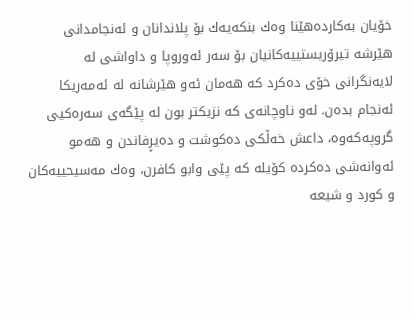خۆیان به‌كارده‌هێنا وه‌ك بنكه‌یه‌ك بۆ پلاندانان و ئه‌نجامدانی‌ هێرشه‌ تیرۆریستییه‌كانیان بۆ سه‌ر ئه‌وروپا و داواشی‌ له‌ لایه‌نگرانی‌ خۆی‌ ده‌كرد كه‌ هه‌مان ئه‌و هێرشانه‌ له‌ ئه‌مه‌ریكا ئه‌نجام بده‌ن. له‌و ناوچانه‌ی‌ كه‌ نزیكتر بون له‌ پێگه‌ی‌ سه‌ره‌كیی‌ گروپه‌كه‌وه‌، داعش خه‌ڵكی‌ ده‌كوشت و ده‌یڕفاندن و هه‌مو ئه‌وانه‌شی‌ ده‌كرده‌ كۆیله‌ كه‌ پێی‌ وابو كافرن، وه‌ك مه‌سیحییه‌كان و كورد و شیعه‌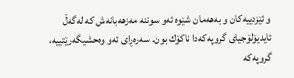و ئێزدییه‌كان و به‌هه‌مان شێوه‌ ئه‌و سوننه‌ مه‌زهه‌بانه‌ش كه‌ له‌گه‌ڵ ئایدیۆلۆجیای‌ گروپه‌كه‌دا ناكۆك بون. سه‌ره‌ڕای‌ ئه‌و وه‌حشیگه‌رێتییه‌، گروپه‌كه‌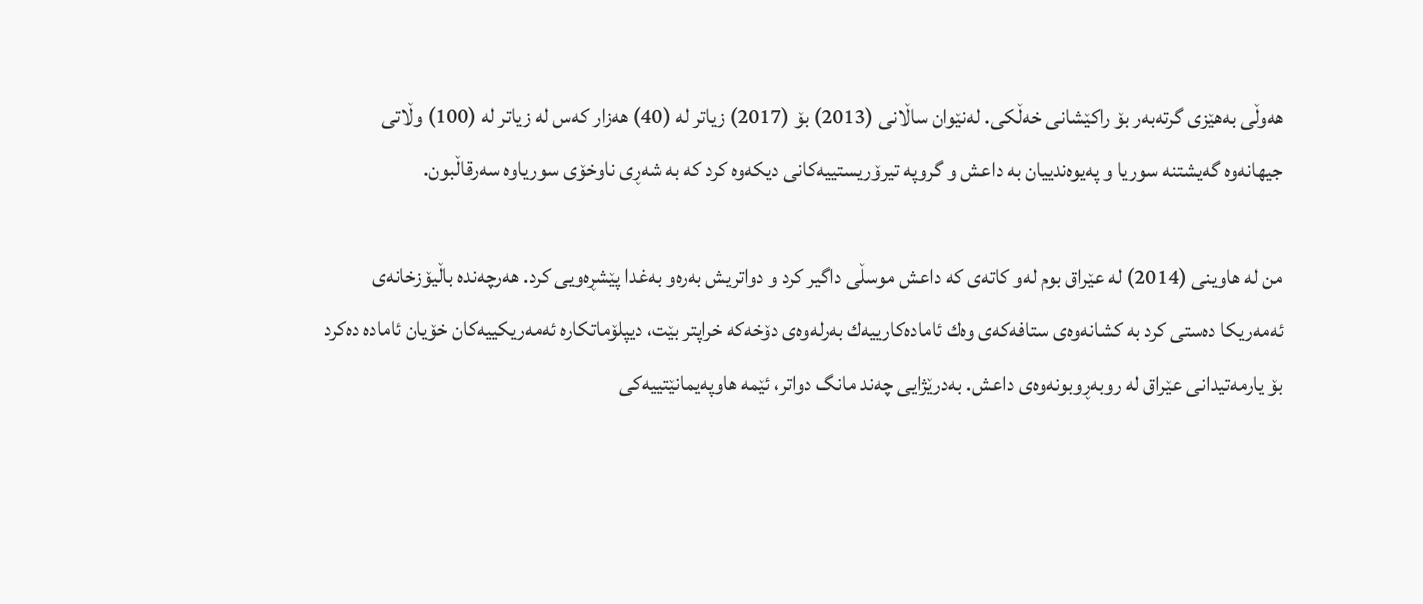هه‌وڵی‌ به‌هێزی گرته‌به‌ر بۆ راكێشانی‌ خه‌ڵكی‌. له‌نێوان ساڵانی‌ (2013) بۆ (2017) زیاتر له‌ (40) هه‌زار كه‌س له‌ زیاتر له‌ (100) وڵاتی‌ جیهانه‌وه‌ گه‌یشتنه‌ سوریا و په‌یوه‌ندییان به‌ داعش و گروپه‌ تیرۆریستییه‌كانی‌ دیكه‌وه‌ كرد كه‌ به‌ شه‌ڕی‌ ناوخۆی‌ سوریاوه‌ سه‌رقاڵبون.

من له‌ هاوینی‌ (2014) له‌ عێراق بوم له‌و كاته‌ی‌ كه‌ داعش موسڵی‌ داگیر كرد و دواتریش به‌ره‌و به‌غدا پێشڕه‌ویی‌ كرد. هه‌رچه‌نده‌ باڵیۆزخانه‌ی‌ ئه‌مه‌ریكا ده‌ستی‌ كرد به‌ كشانه‌وه‌ی‌ ستافه‌كه‌ی‌ وه‌ك ئاماده‌كارییه‌ك به‌رله‌وه‌ی‌ دۆخه‌كه‌ خراپتر بێت، دیپلۆماتكاره‌ ئه‌مه‌ریكییه‌كان خۆیان ئاماده‌ ده‌كرد بۆ یارمه‌تیدانی‌ عێراق له‌ روبه‌ڕوبونه‌وه‌ی‌ داعش. به‌درێژایی‌ چه‌ند مانگ دواتر، ئێمه‌ هاوپه‌یمانێتییه‌كی‌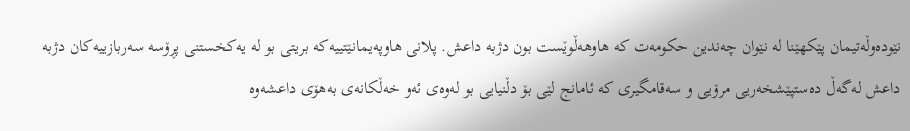نێوده‌وڵه‌تیمان پێكهێنا له‌ نێوان چه‌ندین حكومه‌ت كه‌ هاوهه‌ڵوێست بون دژبه‌ داعش. پلانی‌ هاوپه‌یمانێتییه‌كه‌ بریتی‌ بو له‌ یه‌كخستنی‌ پڕۆسه‌ سه‌ربازییه‌كان دژبه‌ داعش له‌گه‌ڵ ده‌ستپێشخه‌ریی‌ مرۆیی‌ و سه‌قامگیری كه‌ ئامانج لێی‌ بۆ دڵنیایی‌ بو له‌وه‌ی‌ ئه‌و خه‌ڵكانه‌ی‌ به‌هۆی‌ داعشه‌وه‌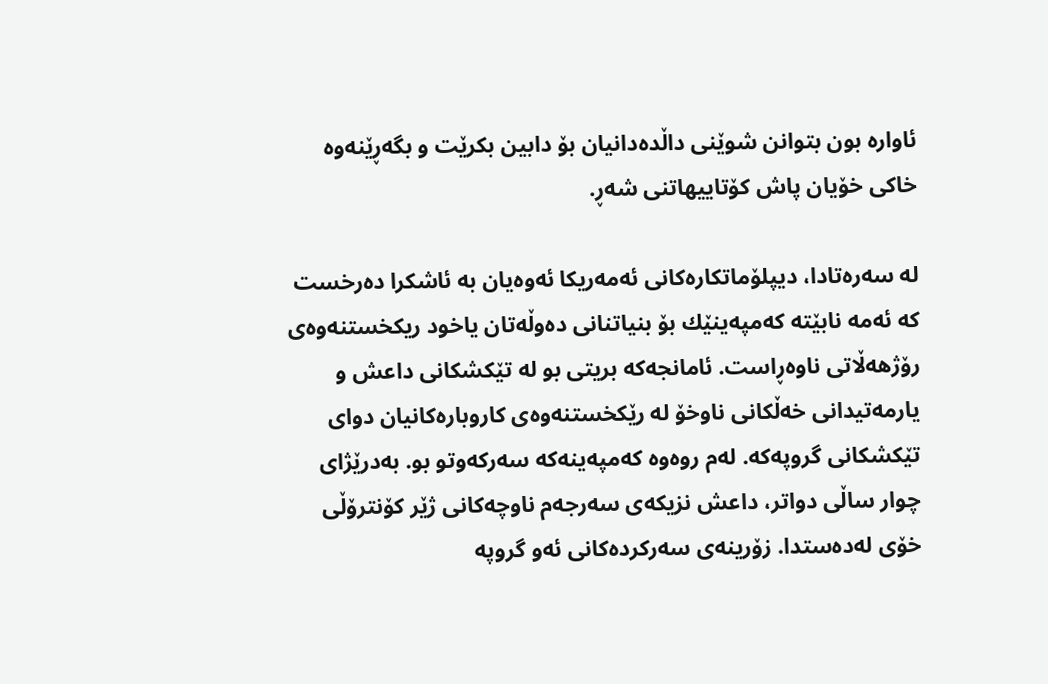ئاواره‌ بون بتوانن شوێنی‌ داڵده‌دانیان بۆ دابین بكرێت و بگه‌ڕێنه‌وه‌ خاكی‌ خۆیان پاش كۆتاییهاتنی‌ شه‌ڕ.

له‌ سه‌ره‌تادا، دیپلۆماتكاره‌كانی‌ ئه‌مه‌ریكا ئه‌وه‌یان به‌ ئاشكرا ده‌رخست كه‌ ئه‌مه‌ نابێته‌ كه‌مپه‌ینێك بۆ بنیاتنانی‌ ده‌وڵه‌تان یاخود ریكخستنه‌وه‌ی‌ رۆژهه‌ڵاتی‌ ناوه‌ڕاست. ئامانجه‌كه‌ بریتی‌ بو له‌ تێكشكانی‌ داعش و یارمه‌تیدانی‌ خه‌ڵكانی‌ ناوخۆ له‌ رێكخستنه‌وه‌ی‌ كاروباره‌كانیان دوای‌ تێكشكانی‌ گروپه‌كه‌. له‌م روه‌وه‌ كه‌مپه‌ینه‌كه‌ سه‌ركه‌وتو بو. به‌درێژای‌ چوار ساڵی‌ دواتر، داعش نزیكه‌ی‌ سه‌رجه‌م ناوچه‌كانی‌ ژێر كۆنترۆڵی‌ خۆی‌ له‌ده‌ستدا. زۆرینه‌ی‌ سه‌ركرده‌كانی‌ ئه‌و گروپه‌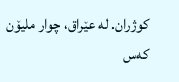كوژران. له‌ عێراق، چوار ملیۆن كه‌س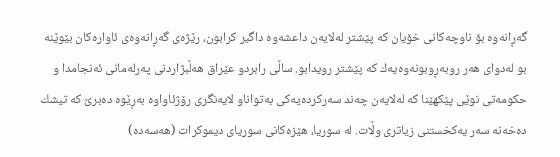گه‌ڕانه‌وه‌ بۆ ناوچه‌كانی‌ خۆیان كه‌ پێشتر له‌لایه‌ن داعشه‌وه‌ داگیر كرابون، رێژه‌ی‌ گه‌ڕانه‌وه‌ی‌ ئاواره‌كان بێوێنه‌ بو له‌دوای‌ هه‌ر روبه‌ڕوبونه‌وه‌یه‌ك كه‌ پێشتر رویدابو. ساڵی‌ رابردو عێراق هه‌ڵبژاردنی‌ په‌رله‌مانی‌ ئه‌نجامدا و حكومه‌تی‌ نوێی‌ پێكهێنا كه‌ له‌لایه‌ن چه‌ند سه‌ركرده‌یه‌كی‌ به‌تواناو لایه‌نگری‌ رۆژئاواوه‌ به‌ڕێوه‌ ده‌برێ كه‌ تیشك ده‌خه‌نه‌ سه‌ر یه‌كخستنی‌ زیاتری‌ وڵات. له‌ سوریا، هێزه‌كانی‌ سوریای‌ دیموكرات (هه‌سه‌ده‌)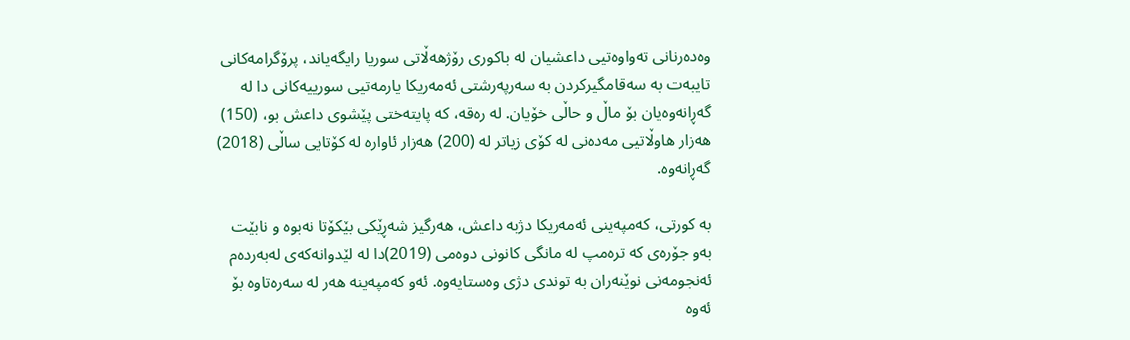وه‌ده‌رنانی‌ ته‌واوه‌تیی‌ داعشیان له‌ باكوری‌ رۆژهه‌ڵاتی‌ سوریا رایگه‌یاند، پرۆگرامه‌كانی‌ تایبه‌ت به‌ سه‌قامگیركردن به‌ سه‌رپه‌رشتی‌ ئه‌مه‌ریكا یارمه‌تیی‌ سورییه‌كانی‌ دا له‌ گه‌ڕانه‌وه‌یان بۆ ماڵ و حاڵی‌ خۆیان. له‌ ره‌قه‌، كه‌ پایته‌ختی‌ پێشوی‌ داعش بو، (150) هه‌زار هاوڵاتیی‌ مه‌ده‌نی‌ له‌ كۆی‌ زیاتر له‌ (200) هه‌زار ئاواره‌ له‌ كۆتایی‌ ساڵی‌ (2018) گه‌ڕانه‌وه‌.

به‌ كورتی‌، كه‌مپه‌ینی‌ ئه‌مه‌ریكا دژبه‌ داعش، هه‌رگیز شه‌ڕێكی‌ بێكۆتا نه‌بوه‌ و نابێت به‌و جۆره‌ی‌ كه‌ تره‌مپ له‌ مانگی‌ كانونی‌ دوه‌می‌ (2019)دا له‌ لێدوانه‌كه‌ی‌ له‌به‌رده‌م ئه‌نجومه‌نی‌ نوێنه‌ران به‌ توندی‌ دژی‌ وه‌ستایه‌وه‌. ئه‌و كه‌مپه‌ینه‌ هه‌ر له‌ سه‌ره‌تاوه‌ بۆ ئه‌وه‌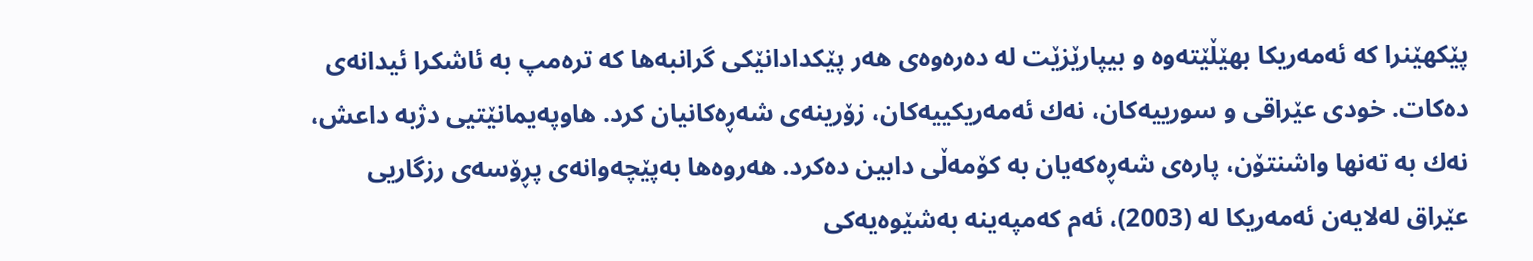پێكهێنرا كه‌ ئه‌مه‌ریكا بهێڵێته‌وه‌ و بیپارێزێت له‌ ده‌ره‌وه‌ی‌ هه‌ر پێكدادانێكی‌ گرانبه‌ها كه‌ تره‌مپ به‌ ئاشكرا ئیدانه‌ی‌ ده‌كات. خودی‌ عێراقی‌ و سورییه‌كان، نه‌ك ئه‌مه‌ریكییه‌كان، زۆرینه‌ی‌ شه‌ڕه‌كانیان كرد. هاوپه‌یمانێتیی‌ دژبه‌ داعش، نه‌ك به‌ ته‌نها واشنتۆن، پاره‌ی‌ شه‌ڕه‌كه‌یان به‌ كۆمه‌ڵی‌ دابین ده‌كرد. هه‌روه‌ها به‌پێچه‌وانه‌ی‌ پڕۆسه‌ی‌ رزگاریی‌ عێراق له‌لایه‌ن ئه‌مه‌ریكا له‌ (2003)، ئه‌م كه‌مپه‌ینه‌ به‌شێوه‌یه‌كی‌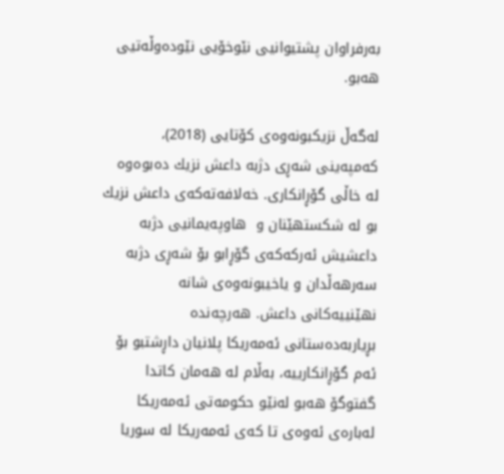به‌رفراوان پشتیوانیی‌ نێوخۆیی‌ نێوده‌وڵه‌تیی‌ هه‌بو.

له‌گه‌ڵ نزیكبونه‌وه‌ی‌ كۆتایی‌ (2018)، كه‌مپه‌ینی‌ شه‌ڕی‌ دژبه‌ داعش نزیك ده‌بوه‌وه‌ له‌ خاڵی‌ گۆڕانكاری‌. خه‌لافه‌ته‌كه‌ی‌ داعش نزیك بو له‌ شكستهێنان و  هاوپه‌یمانیی‌ دژبه‌ داعشیش ئه‌ركه‌كه‌ی‌ گۆڕابو بۆ شه‌ڕی‌ دژبه‌ سه‌رهه‌ڵدان و یاخیبونه‌وه‌ی‌ شانه‌ نهێنییه‌كانی‌ داعش. هه‌رچه‌نده‌ بڕیاربه‌ده‌ستانی‌ ئه‌مه‌ریكا پلانیان داڕشتبو بۆ ئه‌م گۆڕانكارییه‌، به‌ڵام له‌ هه‌مان كاتدا گفتوگۆ هه‌بو له‌نێو حكومه‌تی‌ ئه‌مه‌ریكا له‌باره‌ی‌ ئه‌وه‌ی‌ تا كه‌ی‌ ئه‌مه‌ریكا له‌ سوریا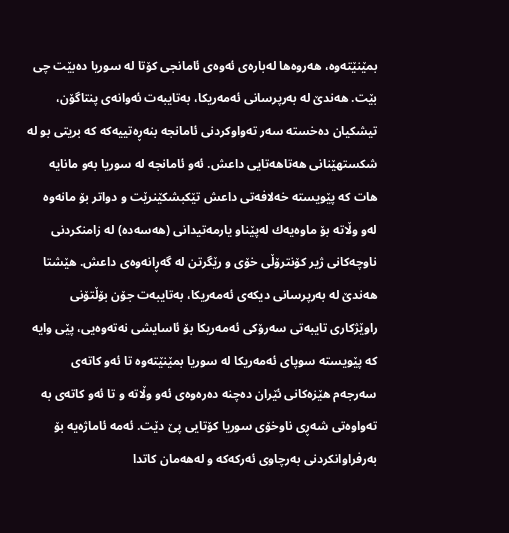بمێنێته‌وه‌، هه‌روه‌ها له‌باره‌ی‌ ئه‌وه‌ی‌ ئامانجی‌ كۆتا له‌ سوریا ده‌بێت چی‌ بێت. هه‌ندێ له‌ به‌رپرسانی‌ ئه‌مه‌ریكا، به‌تایبه‌ت ئه‌وانه‌ی‌ پنتاگۆن، تیشكیان ده‌خسته‌ سه‌ر ته‌واوكردنی‌ ئامانجه‌ بنه‌ڕه‌تییه‌كه‌ كه‌ بریتی‌ بو له‌ شكستهێنانی‌ هه‌تاهه‌تایی‌ داعش. ئه‌و ئامانجه‌ له‌ سوریا به‌و مانایه‌ هات كه‌ پێویسته‌ خه‌لافه‌تی‌ داعش تێكبشكێنرێت و دواتر بۆ مانه‌وه‌ له‌و وڵاته‌ بۆ ماوه‌یه‌ك له‌پێناو یارمه‌تیدانی‌ (هه‌سه‌ده‌) له‌ زامنكردنی‌ ناوچه‌كانی‌ ژیر كۆنترۆڵی‌ خۆی‌ و رێگرتن له‌ گه‌ڕانه‌وه‌ی‌ داعش. هێشتا هه‌ندێ له‌ به‌رپرسانی‌ دیكه‌ی‌ ئه‌مه‌ریكا، به‌تایبه‌ت جۆن بۆڵتۆنی‌ راوێژكاری‌ تایبه‌تی‌ سه‌رۆكی‌ ئه‌مه‌ریكا بۆ ئاسایشی‌ نه‌ته‌وه‌یی‌، پێی‌ وایه‌ كه‌ پێویسته‌ سوپای‌ ئه‌مه‌ریكا له‌ سوریا بمێنێته‌وه‌ تا ئه‌و كاته‌ی‌ سه‌رجه‌م هێزه‌كانی‌ ئێران ده‌چنه‌ ده‌ره‌وه‌ی‌ ئه‌و وڵاته‌ و تا ئه‌و كاته‌ی‌ به‌ ته‌واوه‌تی‌ شه‌ڕی‌ ناوخۆی‌ سوریا كۆتایی‌ پێ دێت. ئه‌مه‌ ئاماژه‌یه‌ بۆ به‌رفراوانكردنی‌ به‌رچاوی‌ ئه‌ركه‌كه‌ و له‌هه‌مان كاتدا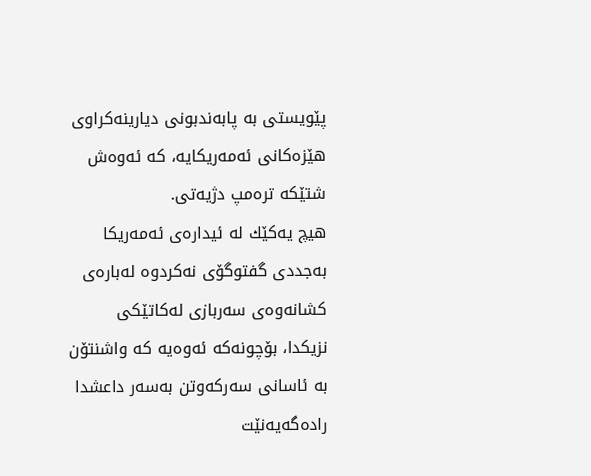پێویستی‌ به‌ پابه‌ندبونی‌ دیارینه‌كراوی‌ هێزه‌كانی‌ ئه‌مه‌ریكایه‌، كه‌ ئه‌وه‌ش شتێكه‌ تره‌مپ دژیه‌تی‌.
هیچ یه‌كێك له‌ ئیداره‌ی‌ ئه‌مه‌ریكا به‌جددی‌ گفتوگۆی‌ نه‌كردوه‌ له‌باره‌ی‌ كشانه‌وه‌ی‌ سه‌ربازی‌ له‌كاتێكی‌ نزیكدا، بۆچونه‌كه‌ ئه‌وه‌یه‌ كه‌ واشنتۆن به‌ ئاسانی‌ سه‌ركه‌وتن به‌سه‌ر داعشدا راده‌گه‌یه‌نێت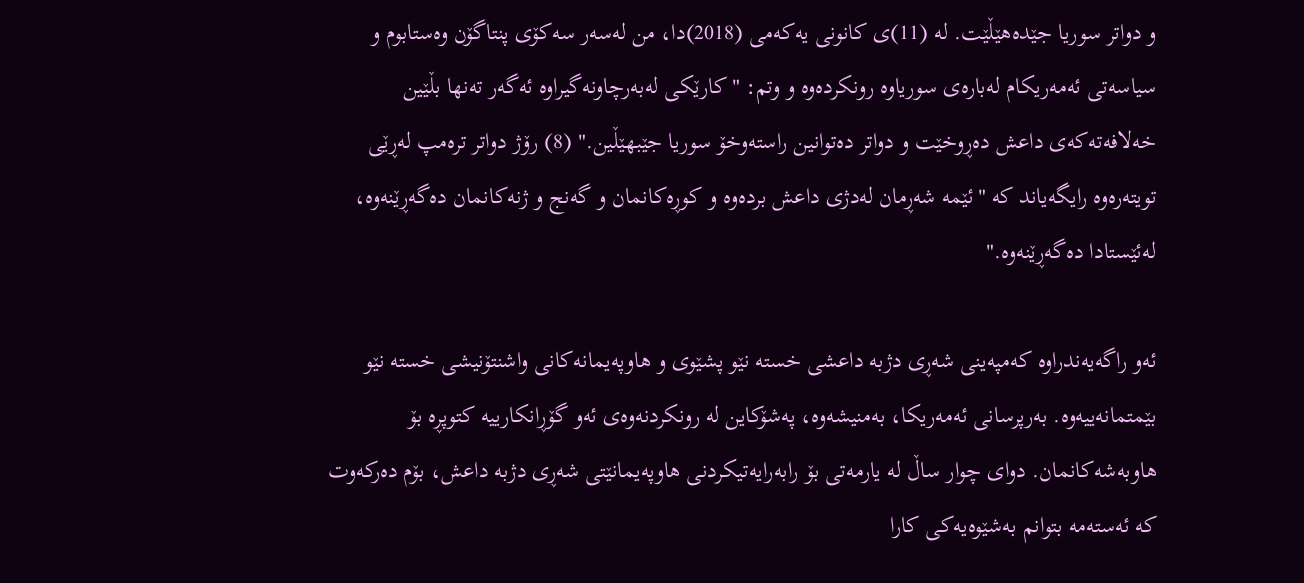و دواتر سوریا جێده‌هێڵێت. له‌ (11)ی‌ كانونی‌ یه‌كه‌می‌ (2018)دا، من له‌سه‌ر سه‌كۆی‌ پنتاگۆن وه‌ستابوم و سیاسه‌تی‌ ئه‌مه‌ریكام له‌باره‌ی‌ سوریاوه‌ رونكرده‌وه‌ و وتم: "كارێكی‌ له‌به‌رچاونه‌گیراوه‌ ئه‌گه‌ر ته‌نها بڵێین خه‌لافه‌ته‌كه‌ی‌ داعش ده‌ڕوخێت و دواتر ده‌توانین راسته‌وخۆ سوریا جێبهێڵین." (8) رۆژ دواتر تره‌مپ له‌ڕێی‌ تویته‌ره‌وه‌ رایگه‌یاند كه‌ "ئێمه‌ شه‌ڕمان له‌دژی‌ داعش برده‌وه‌ و كوڕه‌كانمان و گه‌نج و ژنه‌كانمان ده‌گه‌ڕێنه‌وه‌، له‌ئێستادا ده‌گه‌ڕێنه‌وه‌."

ئه‌و راگه‌یه‌ندراوه‌ كه‌مپه‌ینی‌ شه‌ڕی‌ دژبه‌ داعشی‌ خسته‌ نێو پشێوی‌ و هاوپه‌یمانه‌كانی‌ واشنتۆنیشی‌ خسته‌ نێو بێمتمانه‌ییه‌وه‌. به‌رپرسانی‌ ئه‌مه‌ریكا، به‌منیشه‌وه‌، په‌شۆكاین له‌ رونكردنه‌وه‌ی‌ ئه‌و گۆڕانكارییه‌ كتوپڕه‌ بۆ هاوبه‌شه‌كانمان. دوای‌ چوار ساڵ له‌ یارمه‌تی‌ بۆ رابه‌رایه‌تیكردنی‌ هاوپه‌یمانێتی‌ شه‌ڕی‌ دژبه‌ داعش، بۆم ده‌ركه‌وت كه‌ ئه‌سته‌مه‌ بتوانم به‌شێوه‌یه‌كی‌ كارا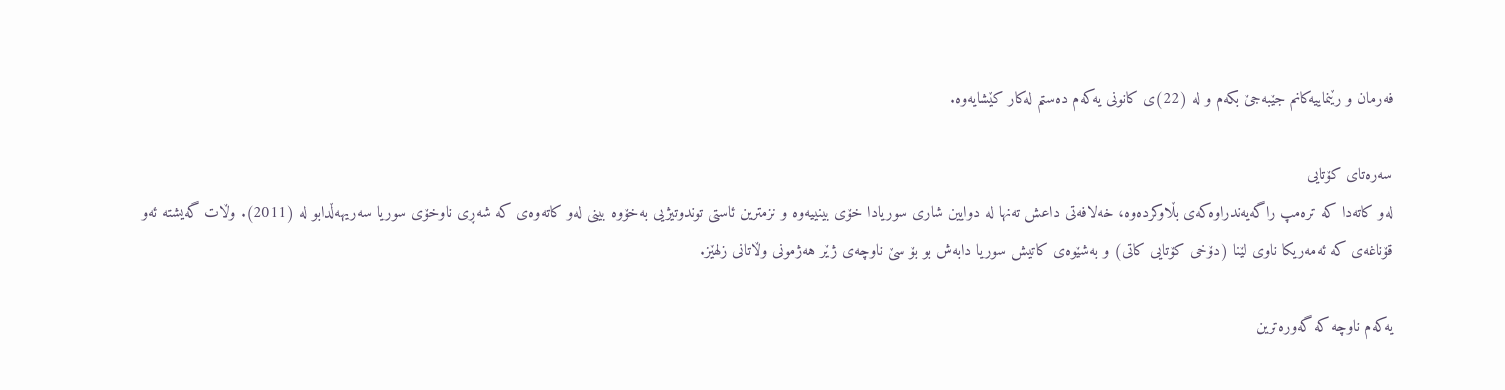فه‌رمان و رێنماییه‌كانم جێبه‌جێ بكه‌م و له‌ (22)ی‌ كانونی‌ یه‌كه‌م ده‌ستم له‌كار كێشایه‌وه‌.

سه‌ره‌تای‌ كۆتایی‌
له‌و كاته‌دا كه‌ تره‌مپ راگه‌یه‌ندراوه‌كه‌ی‌ بڵاوكرده‌وه‌، خه‌لافه‌تی‌ داعش ته‌نها له‌ دوایین شاری‌ سوریادا خۆی‌ بینییه‌وه‌ و نزمترین ئاستی‌ توندوتیژیی‌ به‌خۆوه‌ بینی‌ له‌و كاته‌وه‌ی‌ كه‌ شه‌ڕی‌ ناوخۆی‌ سوریا سه‌ریهه‌ڵدابو له‌ (2011). وڵات گه‌یشته‌ ئه‌و قۆناغه‌ی‌ كه‌ ئه‌مه‌ریكا ناوی‌ لێنا (دۆخی‌ كۆتایی‌ كاتی‌) و به‌شێوه‌ی‌ كاتیش سوریا دابه‌ش بو بۆ سێ ناوچه‌ی‌ ژێر هه‌ژمونی‌ وڵاتانی‌ زلهێز.

یه‌كه‌م ناوچه‌ كه‌ گه‌وره‌ترین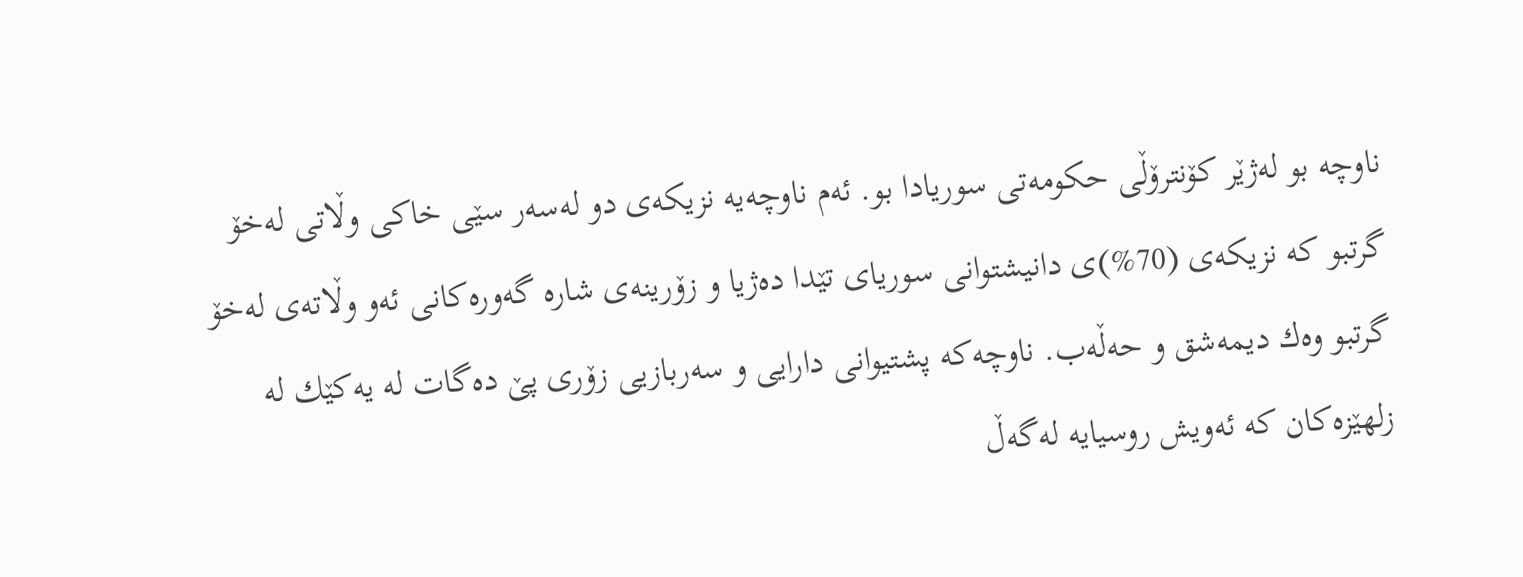ناوچه‌ بو له‌ژێر كۆنترۆڵی‌ حكومه‌تی‌ سوریادا بو. ئه‌م ناوچه‌یه‌ نزیكه‌ی‌ دو له‌سه‌ر سێی‌ خاكی‌ وڵاتی‌ له‌خۆ گرتبو كه‌ نزیكه‌ی‌ (70%)ی‌ دانیشتوانی‌ سوریای‌ تێدا ده‌ژیا و زۆرینه‌ی‌ شاره‌ گه‌وره‌كانی‌ ئه‌و وڵاته‌ی‌ له‌خۆ گرتبو وه‌ك دیمه‌شق و حه‌ڵه‌ب. ناوچه‌كه‌ پشتیوانی‌ دارایی‌ و سه‌ربازیی‌ زۆری‌ پێ ده‌گات له‌ یه‌كێك له‌ زلهێزه‌كان كه‌ ئه‌ویش روسیایه‌ له‌گه‌ڵ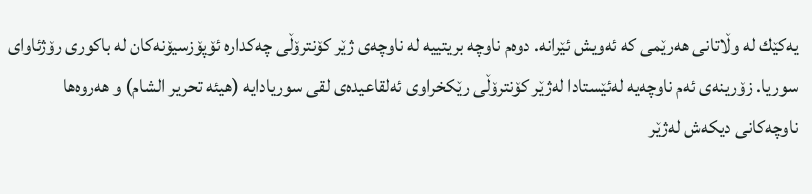یه‌كێك له‌ وڵاتانی‌ هه‌رێمی‌ كه‌ ئه‌ویش ئێرانه‌. دوه‌م ناوچه‌ بریتییه‌ له‌ ناوچه‌ی‌ ژێر كۆنترۆڵی‌ چه‌كداره‌ ئۆپۆزسیۆنه‌كان له‌ باكوری‌ رۆژئاوای‌ سوریا. زۆرینه‌ی‌ ئه‌م ناوچه‌یه‌ له‌ئێستادا له‌ژێر كۆنترۆڵی‌ رێكخراوی‌ ئه‌لقاعیده‌ی‌ لقی‌ سوریادایه‌ (هیئه‌ تحریر الشام) و هه‌روه‌ها ناوچه‌كانی‌ دیكه‌ش له‌ژێر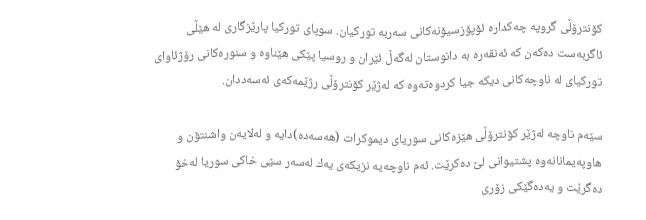كۆنترۆڵی‌ گروپه‌ چه‌كداره‌ ئۆپۆزسیۆنه‌كانی‌ سه‌ربه‌ توركیان. سوپای‌ توركیا پارێزگاری‌ له‌ هێڵی‌ ئاگربه‌ست ده‌كه‌ن كه‌ ئه‌نقه‌ره‌ به‌ دانوستان له‌گه‌ڵ ئێران و روسیا پێكی‌ هێناوه‌ و سنوره‌كانی‌ رۆژئاوای‌ توركیای‌ له‌ ناوچه‌كانی‌ دیكه‌ جیا كردوه‌ته‌وه‌ كه‌ له‌ژێر كۆنترۆڵی‌ رژێمه‌كه‌ی‌ ئه‌سه‌ددان.

سێه‌م ناوچه‌ له‌ژێر كۆنترۆڵی‌ هێزه‌كانی‌ سوریای‌ دیموكرات (هه‌سه‌ده‌)دایه‌ و له‌لایه‌ن واشنتۆن و هاوپه‌یمانانه‌وه‌ پشتیوانی‌ لێ ده‌كرێت. ئه‌م ناوچه‌یه‌ نزیكه‌ی‌ یه‌ك له‌سه‌ر سێی‌ خاكی‌ سوریا له‌خۆ ده‌گرێت و یه‌ده‌گێكی‌ زۆری‌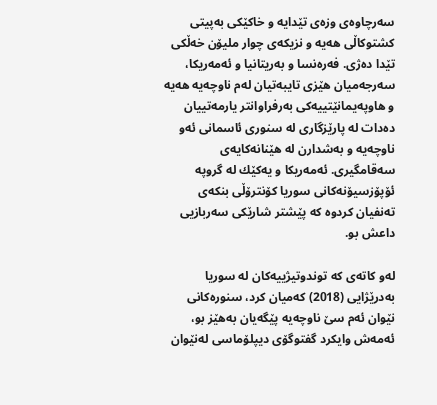سه‌رچاوه‌ی‌ وزه‌ی‌ تێدایه‌ و خاكێكی‌ به‌پیتی‌ كشتوكاڵی‌ هه‌یه‌ و نزیكه‌ی‌ چوار ملیۆن خه‌ڵكی‌ تێدا ده‌ژی‌. فه‌ره‌نسا و به‌ریتانیا و ئه‌مه‌ریكا، سه‌رجه‌میان هێزی‌ تایبه‌تیان له‌م ناوچه‌یه‌ هه‌یه‌ و هاوپه‌یمانێتییه‌كی‌ به‌رفراوانتر یارمه‌تییان ده‌دات له‌ پارێزگاری‌ له‌ سنوری‌ ئاسمانی‌ ئه‌و ناوچه‌یه‌ و به‌شدارن له‌ هێنانه‌كایه‌ی‌ سه‌قامگیری‌. ئه‌مه‌ریكا و یه‌كێك له‌ گروپه‌ ئۆپۆزسیۆنه‌كانی‌ سوریا كۆنترۆڵی‌ بنكه‌ی‌ ته‌نفیان كردوه‌ كه‌ پێشتر شارێكی‌ سه‌ربازیی‌ داعش بو.

له‌و كاته‌ی‌ كه‌ توندوتیژییه‌كان له‌ سوریا به‌درێژایی‌ (2018) كه‌میان كرد، سنوره‌كانی‌ نێوان ئه‌م سێ ناوچه‌یه‌ پێگه‌یان به‌هێز بو، ئه‌مه‌ش وایكرد گفتوگۆی‌ دیپلۆماسی‌ له‌نێوان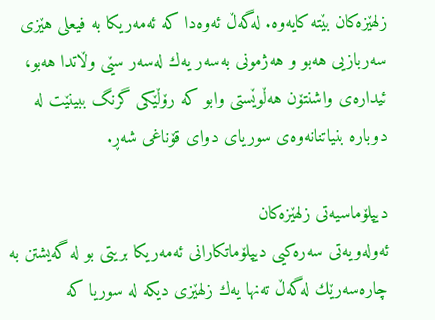زلهێزه‌كان بێته‌ كایه‌وه‌. له‌گه‌ڵ ئه‌وه‌دا كه‌ ئه‌مه‌ریكا به‌ فیعلی‌ هێزی‌ سه‌ربازیی‌ هه‌بو و هه‌ژمونی‌ به‌سه‌ر یه‌ك له‌سه‌ر سێی‌ وڵاتدا هه‌بو، ئیداره‌ی‌ واشنتۆن هه‌ڵوێستی‌ وابو كه‌ رۆڵێكی‌ گرنگ ببینێت له‌ دوباره‌ بنیاتنانه‌وه‌ی‌ سوریای‌ دوای‌ قۆناغی‌ شه‌ڕ.

دیپلۆماسیه‌تی‌ زلهێزه‌كان
ئه‌وله‌ویه‌تی‌ سه‌ره‌كیی‌ دیپلۆماتكارانی‌ ئه‌مه‌ریكا بریتی‌ بو له‌ گه‌یشتن به‌ چاره‌سه‌رێك له‌گه‌ڵ ته‌نها یه‌ك زلهێزی‌ دیكه‌ له‌ سوریا كه‌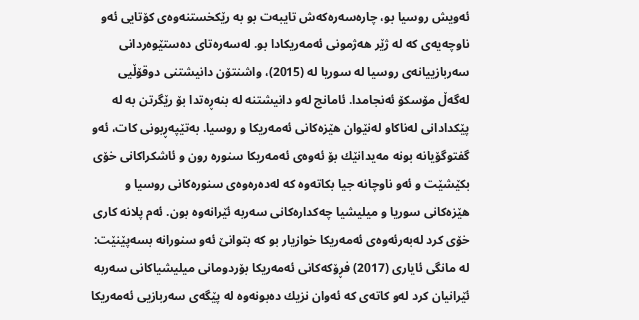ئه‌ویش روسیا بو، چاره‌سه‌ره‌كه‌ش تایبه‌ت بو به‌ رێكخستنه‌وه‌ی‌ كۆتایی‌ ئه‌و ناوچه‌یه‌ی‌ كه‌ له‌ ژێر هه‌ژمونی‌ ئه‌مه‌ریكادا بو. له‌سه‌ره‌تای‌ ده‌ستێوه‌ردانی‌ سه‌ربازییانه‌ی‌ روسیا له‌ سوریا له‌ (2015)، واشنتۆن دانیشتنی‌ دوقۆڵیی‌ له‌گه‌ڵ مۆسكۆ ئه‌نجامدا. ئامانج له‌و دانیشتنه‌ له‌ بنه‌ڕه‌تدا بۆ رێگرتن به‌ له‌ پێكدادانی‌ له‌ناكاو له‌نێوان هێزه‌كانی‌ ئه‌مه‌ریكا و روسیا. به‌تێپه‌ڕبونی‌ كات، ئه‌و گفتوگۆیانه‌ بونه‌ مه‌یدانێك بۆ ئه‌وه‌ی‌ ئه‌مه‌ریكا سنوره‌ رون و ئاشكراكانی‌ خۆی‌ بكێشێت و ئه‌و ناوچانه‌ جیا بكاته‌وه‌ كه‌ له‌ده‌ره‌وه‌ی‌ سنوره‌كانی‌ روسیا و هێزه‌كانی‌ سوریا و میلیشیا چه‌كداره‌كانی‌ سه‌ربه‌ ئێرانه‌وه‌ بون. ئه‌م پلانه‌ كاری‌ خۆی‌ كرد له‌به‌رئه‌وه‌ی‌ ئه‌مه‌ریكا خوازیار بو كه‌ بتوانێ ئه‌و سنورانه‌ بسه‌پێنێت: له‌ مانگی‌ ئایاری‌ (2017) فڕۆكه‌كانی‌ ئه‌مه‌ریكا بۆردومانی‌ میلیشیاكانی‌ سه‌ربه‌ ئێرانیان كرد له‌و كاته‌ی‌ كه‌ ئه‌وان نزیك ده‌بونه‌وه‌ له‌ پێگه‌ی‌ سه‌ربازیی‌ ئه‌مه‌ریكا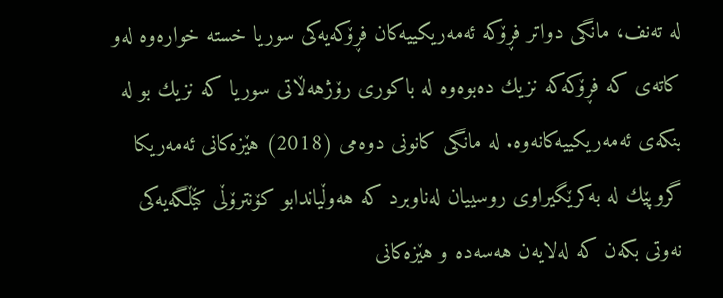له‌ ته‌نف، مانگی‌ دواتر فڕۆكه‌ ئه‌مه‌ریكییه‌كان فڕۆكه‌یه‌كی‌ سوریا خسته‌ خواره‌وه‌ له‌و كاته‌ی‌ كه‌ فڕۆكه‌كه‌ نزیك ده‌بوه‌وه‌ له‌ باكوری‌ رۆژهه‌ڵاتی‌ سوریا كه‌ نزیك بو له‌ بنكه‌ی‌ ئه‌مه‌ریكییه‌كانه‌وه‌. له‌ مانگی‌ كانونی‌ دوه‌می‌ (2018) هێزه‌كانی‌ ئه‌مه‌ریكا گروپێك له‌ به‌كرێگیراوی‌ روسییان له‌ناوبرد كه‌ هه‌وڵیاندابو كۆنترۆڵی‌ كێڵگه‌یه‌كی‌ نه‌وتی‌ بكه‌ن كه‌ له‌لایه‌ن هه‌سه‌ده‌ و هێزه‌كانی‌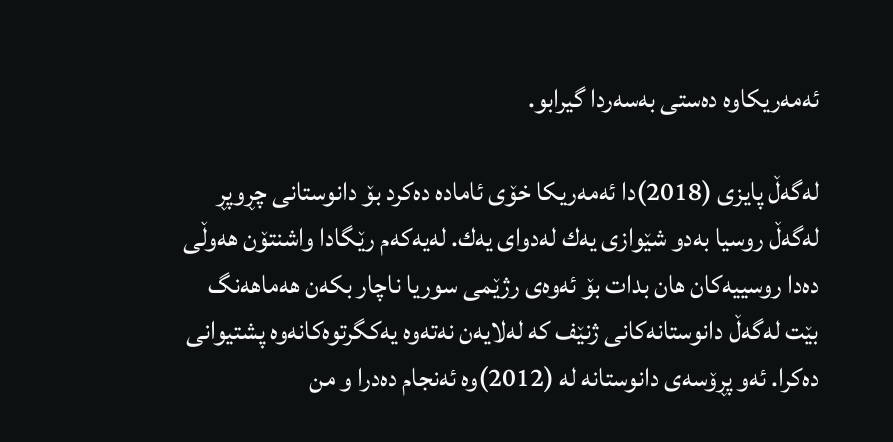ئه‌مه‌ریكاوه‌ ده‌ستی‌ به‌سه‌ردا گیرابو.

له‌گه‌ڵ پایزی‌ (2018)دا ئه‌مه‌ریكا خۆی‌ ئاماده‌ ده‌كرد بۆ دانوستانی‌ چڕوپڕ له‌گه‌ڵ روسیا به‌دو شێوازی‌ یه‌ك له‌دوای‌ یه‌ك. له‌یه‌كه‌م رێگادا واشنتۆن هه‌وڵی‌ ده‌دا روسییه‌كان هان بدات بۆ ئه‌وه‌ی‌ رژێمی‌ سوریا ناچار بكه‌ن هه‌ماهه‌نگ بێت له‌گه‌ڵ دانوستانه‌كانی‌ ژنێف كه‌ له‌لایه‌ن نه‌ته‌وه‌ یه‌كگرتوه‌كانه‌وه‌ پشتیوانی‌ ده‌كرا. ئه‌و پڕۆسه‌ی‌ دانوستانه‌ له‌ (2012)وه‌ ئه‌نجام ده‌درا و من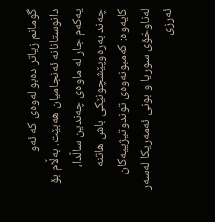گومانم زیاتر ده‌بو له‌وه‌ی‌ كه‌ ئه‌و دانوستانانه‌ ئه‌نجامیان هه‌بێت. به‌ڵام بۆ یه‌كه‌م جار له‌ ماوه‌ی‌ چه‌ندین ساڵدا، چه‌ند به‌ره‌وپێشچونێكی‌ باش هاتنه‌ كایه‌وه‌: كه‌مبونه‌وه‌ی‌ توندوتیژییه‌كان له‌ناوخۆی‌ سوریا و بونی‌ ئه‌مه‌ریكا له‌سه‌ر ئه‌رزی‌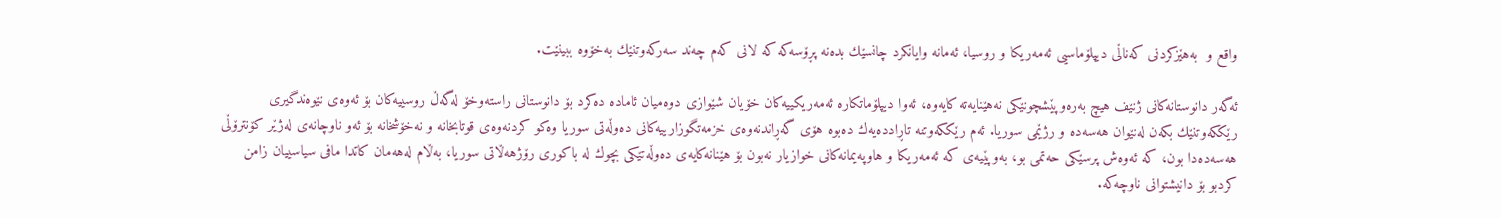واقع و  به‌هێزكردنی‌ كه‌ناڵی‌ دیپلۆماسیی‌ ئه‌مه‌ریكا و روسیا، ئه‌مانه‌ وایانكرد چانسێك بده‌نه‌ پڕۆسه‌كه‌ كه‌ لانی‌ كه‌م چه‌ند سه‌ركه‌وتنێك به‌خۆوه‌ ببینێت.

ئه‌گه‌ر دانوستانه‌كانی‌ ژنێف هیچ به‌ره‌وپێشچونێكی‌ نه‌هێنایه‌ته‌ كایه‌وه‌، ئه‌وا دیپلۆماتكاره‌ ئه‌مه‌ریكییه‌كان خۆیان شێوازی‌ دوه‌میان ئاماده‌ ده‌كرد بۆ دانوستانی‌ راسته‌وخۆ له‌گه‌ڵ روسییه‌كان بۆ ئه‌وه‌ی‌ نێوه‌ندگیری‌ رێككه‌وتنێك بكه‌ن له‌نێوان هه‌سه‌ده‌ و رژێمی‌ سوریا. ئه‌م رێككه‌وتنه‌ تاڕادده‌یه‌ك ده‌بوه‌ هۆی‌ گه‌ڕاندنه‌وه‌ی‌ خزمه‌تگوزارییه‌كانی‌ ده‌وڵه‌تی‌ سوریا وه‌كو كردنه‌وه‌ی‌ قوتابخانه‌ و نه‌خۆشخانه‌ بۆ ئه‌و ناوچانه‌ی‌ له‌ژێر كۆنترۆڵی‌ هه‌سه‌ده‌دا بون، كه‌ ئه‌وه‌ش پرسێكی‌ حه‌تمی‌ بو، به‌وپێیه‌ی‌ كه‌ ئه‌مه‌ریكا و هاوپه‌یمانه‌كانی‌ خوازیار نه‌بون بۆ هێنانه‌كایه‌ی‌ ده‌وڵه‌تێكی‌ بچوك له‌ باكوری‌ رۆژهه‌ڵاتی‌ سوریا، به‌ڵام له‌هه‌مان كاتدا مافی‌ سیاسییان زامن كردبو بۆ دانیشتوانی‌ ناوچه‌كه‌.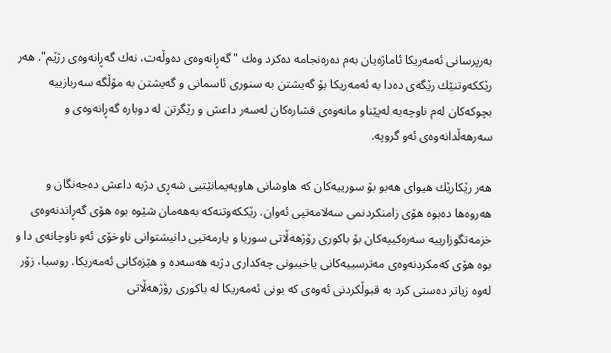به‌رپرسانی‌ ئه‌مه‌ریكا ئاماژه‌یان به‌م ده‌ره‌نجامه‌ ده‌كرد وه‌ك "گه‌ڕانه‌وه‌ی‌ ده‌وڵه‌ت، نه‌ك گه‌ڕانه‌وه‌ی‌ رژێم". هه‌ر رێككه‌وتنێك رێگه‌ی‌ ده‌دا به‌ ئه‌مه‌ریكا بۆ گه‌یشتن به‌ سنوری‌ ئاسمانی‌ و گه‌یشتن به‌ مۆڵگه‌ سه‌ربازییه‌ بچوكه‌كان له‌م ناوچه‌یه‌ له‌پێناو مانه‌وه‌ی‌ فشاره‌كان له‌سه‌ر داعش و رێگرتن له‌ دوباره‌ گه‌ڕانه‌وه‌ی‌ و سه‌رهه‌ڵدانه‌وه‌ی‌ ئه‌و گروپه‌.

هه‌ر رێكارێك هیوای‌ هه‌بو بۆ سورییه‌كان كه‌ هاوشانی‌ هاوپه‌یمانێتیی‌ شه‌ڕی‌ دژبه‌ داعش ده‌جه‌نگان و هه‌روه‌ها ده‌بوه‌ هۆی‌ زامنكردنمی‌ سه‌لامه‌تیی‌ ئه‌وان. رێككه‌وتنه‌كه‌ به‌هه‌مان شێوه‌ بوه‌ هۆی‌ گه‌ڕاندنه‌وه‌ی‌ خزمه‌تگوزارییه‌ سه‌ره‌كییه‌كان بۆ باكوری‌ رۆژهه‌ڵاتی‌ سوریا و یارمه‌تیی‌ دانیشتوانی‌ ناوخۆی‌ ئه‌و ناوچانه‌ی‌ دا و بوه‌ هۆی‌ كه‌مكردنه‌وه‌ی‌ مه‌ترسییه‌كانی‌ یاخیبونی‌ چه‌كداری‌ دژبه‌ هه‌سه‌ده‌ و هێزه‌كانی‌ ئه‌مه‌ریكا. روسیا، زۆر له‌وه‌ زیاتر ده‌ستی‌ كرد به‌ قبوڵكردنی‌ ئه‌وه‌ی‌ كه‌ بونی‌ ئه‌مه‌ریكا له‌ باكوری‌ رۆژهه‌ڵاتی‌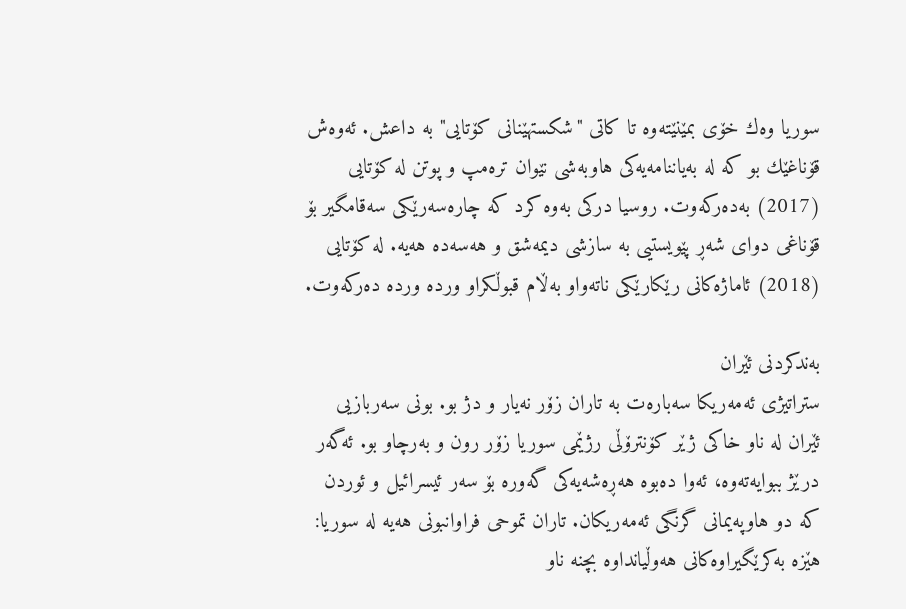سوریا وه‌ك خۆی‌ بمێنێته‌وه‌ تا كاتی‌ "شكستهێنانی‌ كۆتایی‌" به‌ داعش. ئه‌وه‌ش قۆناغێك بو كه‌ له‌ به‌یاننامه‌یه‌كی‌ هاوبه‌شی‌ نێوان تره‌مپ و پوتن له‌ كۆتایی‌ (2017) به‌ده‌ركه‌وت. روسیا دركی‌ به‌وه‌ كرد كه‌ چاره‌سه‌رێكی‌ سه‌قامگیر بۆ قۆناغی‌ دوای‌ شه‌ڕ پێویستیی‌ به‌ سازشی‌ دیمه‌شق و هه‌سه‌ده‌ هه‌یه‌. له‌ كۆتایی‌ (2018) ئاماژه‌كانی‌ رێكارێكی‌ ناته‌واو به‌ڵام قبوڵكراو ورده‌ ورده‌ ده‌ركه‌وت.

به‌ندكردنی‌ ئێران
ستراتیژی‌ ئه‌مه‌ریكا سه‌باره‌ت به‌ تاران زۆر نه‌یار و دژ بو. بونی‌ سه‌ربازیی‌ ئێران له‌ ناو خاكی‌ ژێر كۆنترۆڵی‌ رژێمی‌ سوریا زۆر رون و به‌رچاو بو. ئه‌گه‌ر درێژ ببوایه‌ته‌وه‌، ئه‌وا ده‌بوه‌ هه‌ڕه‌شه‌یه‌كی‌ گه‌وره‌ بۆ سه‌ر ئیسرائیل و ئوردن كه‌ دو هاوپه‌یمانی‌ گرنگی‌ ئه‌مه‌ریكان. تاران تموحی‌ فراوانبونی‌ هه‌یه‌ له‌ سوریا: هێزه‌ به‌كرێگیراوه‌كانی‌ هه‌وڵیانداوه‌ بچنه‌ ناو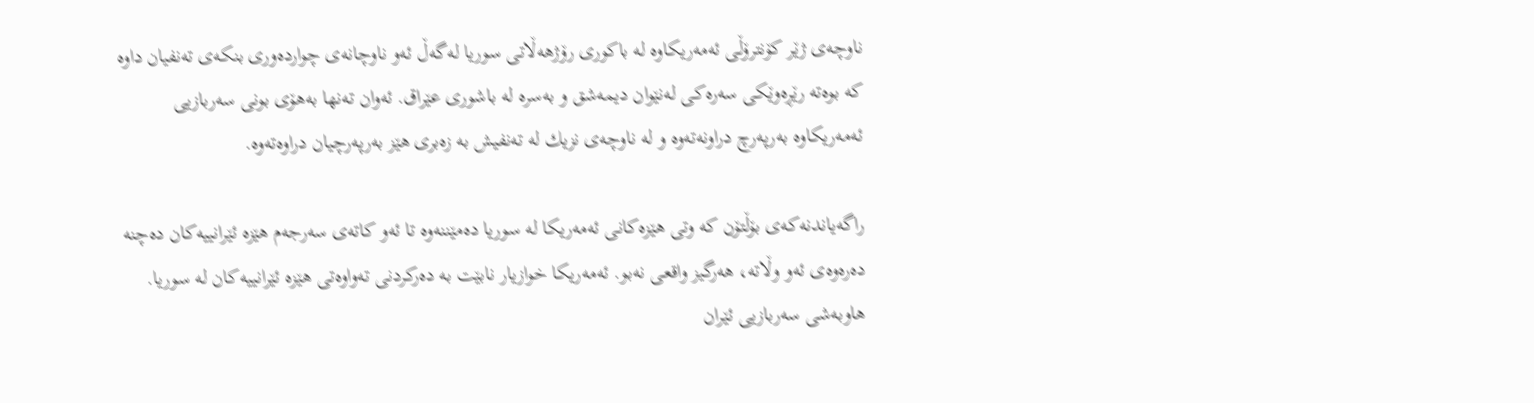ناوچه‌ی‌ ژێر كۆنترۆڵی‌ ئه‌مه‌ریكاوه‌ له‌ باكوری‌ رۆژهه‌ڵاتی‌ سوریا له‌گه‌ڵ ئه‌و ناوچانه‌ی‌ چوارده‌وری‌ بنكه‌ی‌ ته‌نفیان داوه‌ كه‌ بوه‌ته‌ رێڕه‌وێكی‌ سه‌ره‌كی‌ له‌نێوان دیمه‌شق و به‌سره‌ له‌ باشوری‌ عێراق. ئه‌وان ته‌نها به‌هۆی‌ بونی‌ سه‌ربازیی‌ ئه‌مه‌ریكاوه‌ به‌رپه‌رچ دراونه‌ته‌وه‌ و له‌ ناوچه‌ی‌ نزیك له‌ ته‌نفیش به‌ زه‌بری‌ هێز به‌رپه‌رچیان دراوه‌ته‌وه‌.

راگه‌یاندنه‌كه‌ی‌ بۆڵتۆن كه‌ وتی‌ هێزه‌كانی‌ ئه‌مه‌ریكا له‌ سوریا ده‌مێننه‌وه‌ تا ئه‌و كاته‌ی‌ سه‌رجه‌م هێزه‌ ئێرانییه‌كان ده‌چنه‌ ده‌ره‌وه‌ی‌ ئه‌و وڵاته‌، هه‌رگیز واقعی‌ نه‌بو. ئه‌مه‌ریكا خوازیار نابێت به‌ ده‌ركردنی‌ ته‌واوه‌تی‌ هێزه‌ ئێرانییه‌كان له‌ سوریا. هاوبه‌شی‌ سه‌ربازیی‌ ئێران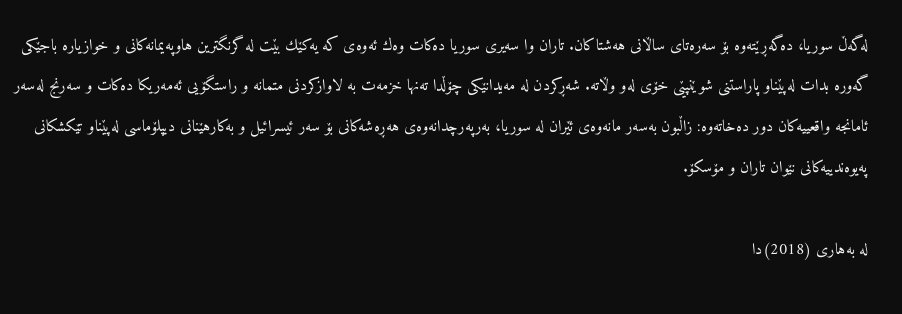له‌گه‌ڵ سوریا، ده‌گه‌ڕێته‌وه‌ بۆ سه‌ره‌تای‌ ساڵانی‌ هه‌شتاكان. تاران وا سه‌یری‌ سوریا ده‌كات وه‌ك ئه‌وه‌ی‌ كه‌ یه‌كێك بێت له‌ گرنگترین هاوپه‌یمانه‌كانی‌ و خوازیاره‌ باجێكی‌ گه‌وره‌ بدات له‌پێناو پاراستنی‌ شوێنپێی‌ خۆی‌ له‌و وڵاته‌. شه‌ڕكردن له‌ مه‌یدانێكی‌ چۆڵدا ته‌نها خزمه‌ت به‌ لاوازكردنی‌ متمانه‌ و راستگۆیی‌ ئه‌مه‌ریكا ده‌كات و سه‌رنج له‌سه‌ر ئامانجه‌ واقعییه‌كان دور ده‌خاته‌وه‌: زاڵبون به‌سه‌ر مانه‌وه‌ی‌ ئێران له‌ سوریا، به‌رپه‌رچدانه‌وه‌ی‌ هه‌ڕه‌شه‌كانی‌ بۆ سه‌ر ئیسرائیل و به‌كارهێنانی‌ دیپلۆماسی‌ له‌پێناو تێكشكانی‌ په‌یوه‌ندییه‌كانی‌ نێوان تاران و مۆسكۆ.

له‌ به‌هاری‌ (2018)دا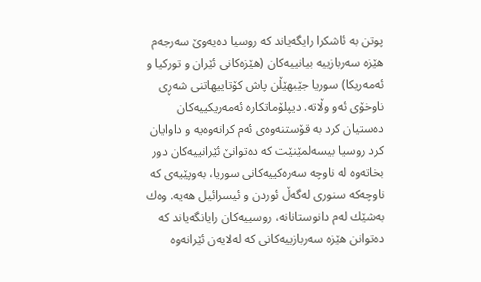پوتن به‌ ئاشكرا رایگه‌یاند كه‌ روسیا ده‌یه‌وێ سه‌رجه‌م هێزه‌ سه‌ربازییه‌ بیانییه‌كان (هێزه‌كانی‌ ئێران و توركیا و ئه‌مه‌ریكا) سوریا جێبهێڵن پاش كۆتاییهاتنی‌ شه‌ڕی‌ ناوخۆی‌ ئه‌و وڵاته‌. دیپلۆماتكاره‌ ئه‌مه‌ریكییه‌كان ده‌ستیان كرد به‌ قۆستنه‌وه‌ی‌ ئه‌م كرانه‌وه‌یه‌ و داوایان كرد روسیا بیسه‌لمێنێت كه‌ ده‌توانێ ئێرانییه‌كان دور بخاته‌وه‌ له‌ ناوچه‌ سه‌ره‌كییه‌كانی‌ سوریا، به‌وپێیه‌ی‌ كه‌ ناوچه‌كه‌ سنوری‌ له‌گه‌ڵ ئوردن و ئیسرائیل هه‌یه‌. وه‌ك به‌شێك له‌م دانوستانانه‌، روسییه‌كان رایانگه‌یاند كه‌ ده‌توانن هێزه‌ سه‌ربازییه‌كانی‌ كه‌ له‌لایه‌ن ئێرانه‌وه‌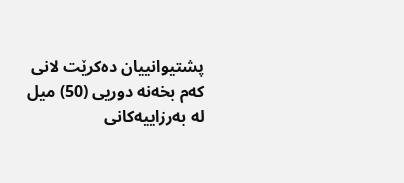پشتیوانییان ده‌كرێت لانی‌ كه‌م بخه‌نه‌ دوریی‌ (50) میل له‌ به‌رزاییه‌كانی‌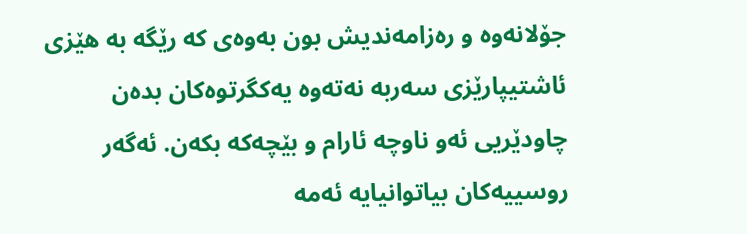جۆلانه‌وه‌ و ره‌زامه‌ندیش بون به‌وه‌ی‌ كه‌ رێگه‌ به‌ هێزی‌ ئاشتیپارێزی‌ سه‌ربه‌ نه‌ته‌وه‌ یه‌كگرتوه‌كان بده‌ن چاودێریی‌ ئه‌و ناوچه‌ ئارام و بێچه‌كه‌ بكه‌ن. ئه‌گه‌ر روسییه‌كان بیاتوانیایه‌ ئه‌مه‌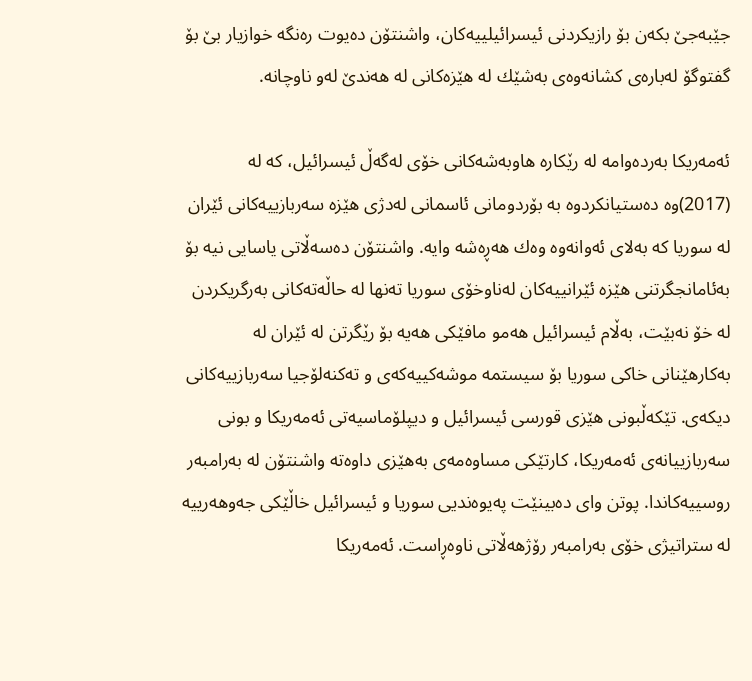جێبه‌جێ بكه‌ن بۆ رازیكردنی‌ ئیسرائیلییه‌كان، واشنتۆن ده‌یوت ره‌نگه‌ خوازیار بێ بۆ گفتوگۆ له‌باره‌ی‌ كشانه‌وه‌ی‌ به‌شێك له‌ هێزه‌كانی‌ له‌ هه‌ندێ له‌و ناوچانه‌.

ئه‌مه‌ریكا به‌رده‌وامه‌ له‌ رێكاره‌ هاوبه‌شه‌كانی‌ خۆی‌ له‌گه‌ڵ ئیسرائیل، كه‌ له‌ (2017)وه‌ ده‌ستیانكردوه‌ به‌ بۆردومانی‌ ئاسمانی‌ له‌دژی‌ هێزه‌ سه‌ربازییه‌كانی‌ ئێران له‌ سوریا كه‌ به‌لای‌ ئه‌وانه‌وه‌ وه‌ك هه‌ڕه‌شه‌ وایه‌. واشنتۆن ده‌سه‌ڵاتی‌ یاسایی‌ نیه‌ بۆ به‌ئامانجگرتنی‌ هێزه‌ ئێرانییه‌كان له‌ناوخۆی‌ سوریا ته‌نها له‌ حاڵه‌ته‌كانی‌ به‌رگریكردن له‌ خۆ نه‌بێت، به‌ڵام ئیسرائیل هه‌مو مافێكی‌ هه‌یه‌ بۆ رێگرتن له‌ ئێران له‌ به‌كارهێنانی‌ خاكی‌ سوریا بۆ سیستمه‌ موشه‌كییه‌كه‌ی‌ و ته‌كنه‌لۆجیا سه‌ربازییه‌كانی‌ دیكه‌ی‌. تێكه‌ڵبونی‌ هێزی‌ قورسی‌ ئیسرائیل و دیپلۆماسیه‌تی‌ ئه‌مه‌ریكا و بونی‌ سه‌ربازییانه‌ی‌ ئه‌مه‌ریكا، كارتێكی‌ مساوه‌مه‌ی‌ به‌هێزی‌ داوه‌ته‌ واشنتۆن له‌ به‌رامبه‌ر روسییه‌كاندا. پوتن وای‌ ده‌بینێت په‌یوه‌ندیی‌ سوریا و ئیسرائیل خاڵێكی‌ جه‌وهه‌رییه‌ له‌ ستراتیژی‌ خۆی‌ به‌رامبه‌ر رۆژهه‌ڵاتی‌ ناوه‌ڕاست. ئه‌مه‌ریكا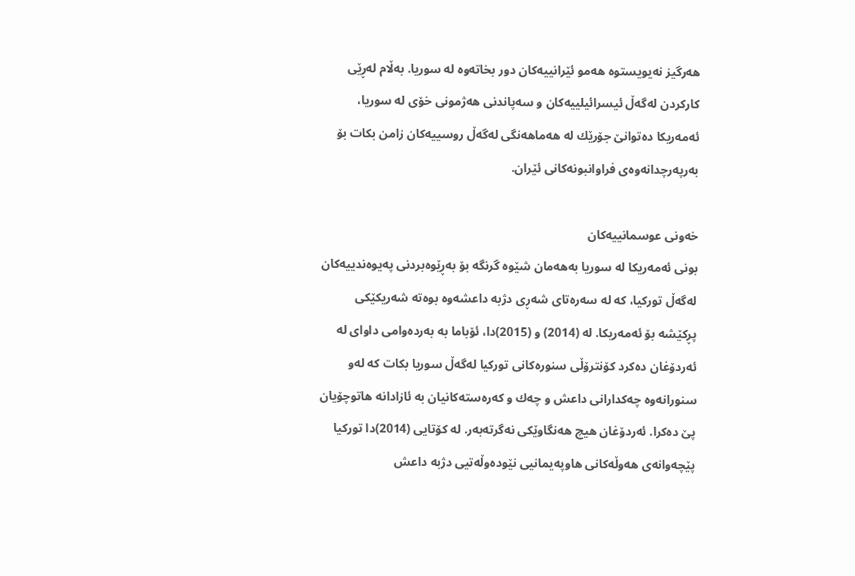هه‌رگیز نه‌یویستوه‌ هه‌مو ئێرانییه‌كان دور بخاته‌وه‌ له‌ سوریا. به‌ڵام له‌ڕێی‌ كاركردن له‌گه‌ڵ ئیسرائیلییه‌كان و سه‌پاندنی‌ هه‌ژمونی‌ خۆی‌ له‌ سوریا، ئه‌مه‌ریكا ده‌توانێ جۆرێك له‌ هه‌ماهه‌نگی‌ له‌گه‌ڵ روسییه‌كان زامن بكات بۆ به‌رپه‌رچدانه‌وه‌ی‌ فراوانبونه‌كانی‌ ئێران.

خه‌ونی‌ عوسمانییه‌كان
بونی‌ ئه‌مه‌ریكا له‌ سوریا به‌هه‌مان شێوه‌ گرنگه‌ بۆ به‌ڕێوه‌بردنی‌ په‌یوه‌ندییه‌كان له‌گه‌ڵ توركیا، كه‌ له‌ سه‌ره‌تای‌ شه‌ڕی‌ دژبه‌ داعشه‌وه‌ بوه‌ته‌ شه‌ریكێكی‌ پڕكێشه‌ بۆ ئه‌مه‌ریكا. له‌ (2014) و (2015)دا، ئۆباما به‌ به‌رده‌وامی‌ داوای‌ له‌ ئه‌ردۆغان ده‌كرد كۆنترۆڵی‌ سنوره‌كانی‌ توركیا له‌گه‌ڵ سوریا بكات كه‌ له‌و سنورانه‌وه‌ چه‌كدارانی‌ داعش و چه‌ك و كه‌ره‌سته‌كانیان به‌ ئازادانه‌ هاتوچۆیان پێ ده‌كرا. ئه‌ردۆغان هیچ هه‌نگاوێكی‌ نه‌گرته‌به‌ر. له‌ كۆتایی‌ (2014)دا توركیا پێچه‌وانه‌ی‌ هه‌وڵه‌كانی‌ هاوپه‌یمانیی‌ نێوده‌وڵه‌تیی‌ دژبه‌ داعش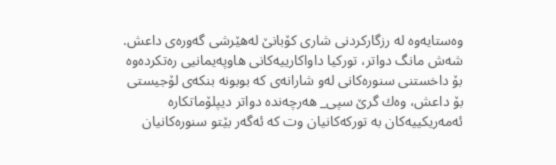وه‌ستایه‌وه‌ له‌ رزگاركردنی‌ شاری‌ كۆبانێ له‌هێرشی‌ گه‌وره‌ی‌ داعش. شه‌ش مانگ دواتر، توركیا داواكارییه‌كانی‌ هاوپه‌یمانیی‌ ره‌تكرده‌وه‌ بۆ داخستنی‌ سنوره‌كانی‌ له‌و شارانه‌ی‌ كه‌ بوبونه‌ بنكه‌ی‌ لۆجیستی‌ بۆ داعش، وه‌ك گرێ سپی‌_ هه‌رچه‌نده‌ دواتر دیپلۆماتكاره‌ ئه‌مه‌ریكییه‌كان به‌ توركه‌كانیان وت كه‌ ئه‌گه‌ر بێتو سنوره‌كانیان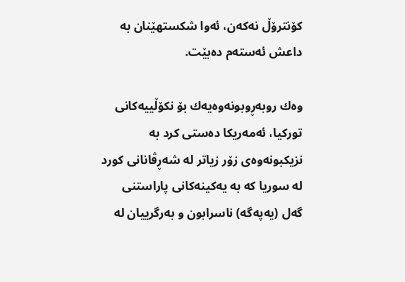كۆنترۆڵ نه‌كه‌ن، ئه‌وا شكستهێنان به‌ داعش ئه‌سته‌م ده‌بێت.

وه‌ك روبه‌ڕوبونه‌وه‌یه‌ك بۆ نكۆڵییه‌كانی‌ توركیا، ئه‌مه‌ریكا ده‌ستی‌ كرد به‌ نزیكبونه‌وه‌ی‌ زۆر زیاتر له‌ شه‌ڕڤانانی‌ كورد له‌ سوریا كه‌ به‌ یه‌كینه‌كانی‌ پاراستنی‌ گه‌ل (یه‌په‌گه‌) ناسرابون و به‌رگرییان له‌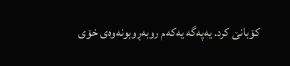كۆبانێ كرد. یه‌په‌گه‌ یه‌كه‌م روبه‌ڕوبونه‌وه‌ی‌ خۆی‌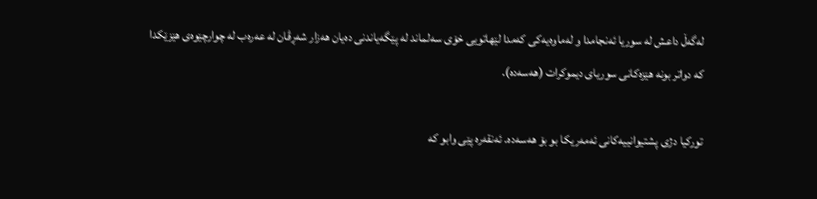له‌گه‌ڵ داعش له‌ سوریا ئه‌نجامدا و له‌ماوه‌یه‌كی‌ كه‌مدا لێهاتویی‌ خۆی‌ سه‌لماند له‌ پێگه‌یاندنی‌ ده‌یان هه‌زار شه‌ڕڤان له‌ عه‌ره‌ب له‌ چوارچێوه‌ی‌ هێزێكدا كه‌ دواتر بونه‌ هێزه‌كانی‌ سوریای‌ دیموكرات (هه‌سه‌ده‌).

توركیا دژی‌ پشتیوانییه‌كانی‌ ئه‌مه‌ریكا بو بۆ هه‌سه‌ده‌. ئه‌نقه‌ره‌ پێی‌ وابو كه‌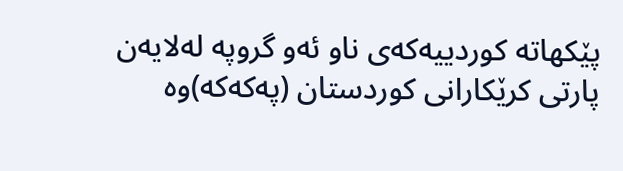پێكهاته‌ كوردییه‌كه‌ی‌ ناو ئه‌و گروپه‌ له‌لایه‌ن پارتی‌ كرێكارانی‌ كوردستان (په‌كه‌كه‌)وه‌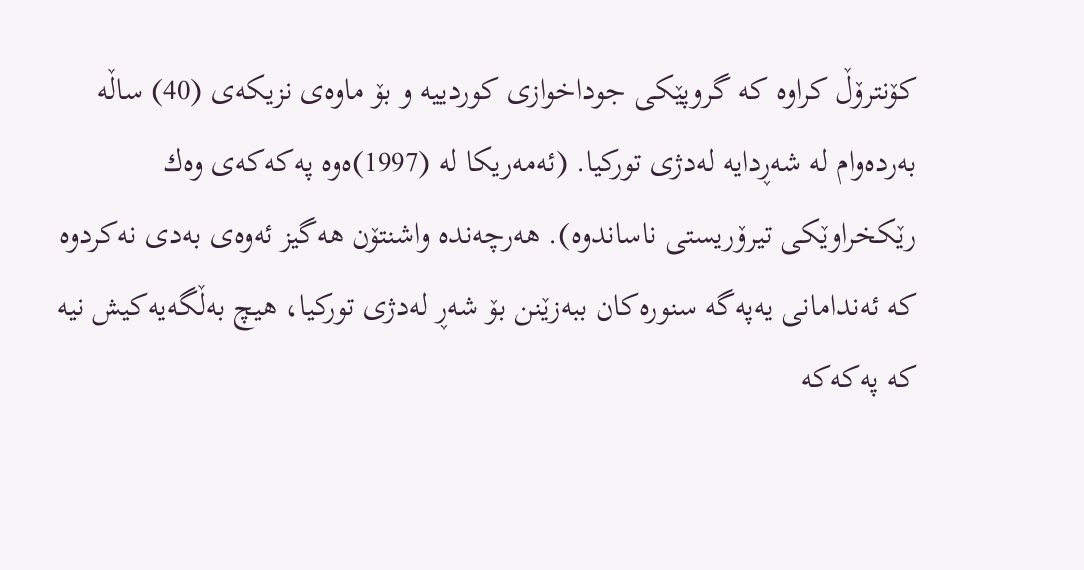كۆنترۆڵ كراوه‌ كه‌ گروپێكی‌ جوداخوازی‌ كوردییه‌ و بۆ ماوه‌ی‌ نزیكه‌ی‌ (40) ساڵه‌ به‌رده‌وام له‌ شه‌ڕدایه‌ له‌دژی‌ توركیا. (ئه‌مه‌ریكا له‌ (1997)ه‌وه‌ په‌كه‌كه‌ی‌ وه‌ك رێكخراوێكی‌ تیرۆریستی‌ ناساندوه‌). هه‌رچه‌نده‌ واشنتۆن هه‌گیز ئه‌وه‌ی‌ به‌دی‌ نه‌كردوه‌ كه‌ ئه‌ندامانی‌ یه‌په‌گه‌ سنوره‌كان ببه‌زێنن بۆ شه‌ڕ له‌دژی‌ توركیا، هیچ به‌ڵگه‌یه‌كیش نیه‌ كه‌ په‌كه‌كه‌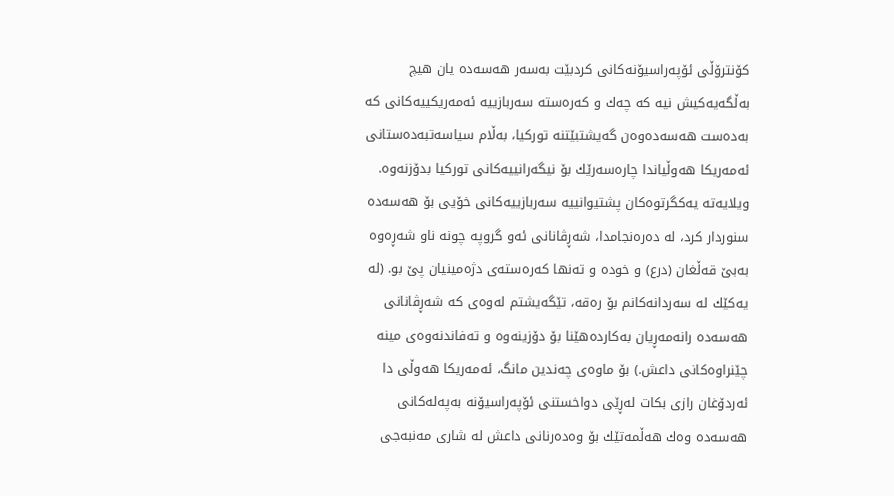كۆنترۆڵی‌ ئۆپه‌راسیۆنه‌كانی‌ كردبێت به‌سه‌ر هه‌سه‌ده‌ یان هیچ به‌ڵگه‌یه‌كیش نیه‌ كه‌ چه‌ك و كه‌ره‌سته‌ سه‌ربازییه‌ ئه‌مه‌ریكییه‌كانی‌ كه‌ به‌ده‌ست هه‌سه‌ده‌وه‌ن گه‌یشتبێتنه‌ توركیا، به‌ڵام سیاسه‌تبه‌ده‌ستانی‌ ئه‌مه‌ریكا هه‌وڵیاندا چاره‌سه‌رێك بۆ نیگه‌رانییه‌كانی‌ توركیا بدۆزنه‌وه‌. ویلایه‌ته‌ یه‌كگرتوه‌كان پشتیوانییه‌ سه‌ربازییه‌كانی‌ خۆیی‌ بۆ هه‌سه‌ده‌ سنوردار كرد، له‌ ده‌ره‌نجامدا، شه‌ڕڤانانی‌ ئه‌و گروپه‌ چونه‌ ناو شه‌ڕه‌وه‌ به‌بێ قه‌ڵغان (درع) و خوده‌ و ته‌نها كه‌ره‌سته‌ی‌ دژه‌مینیان پێ بو. (له‌ یه‌كێك له‌ سه‌ردانه‌كانم بۆ ره‌قه‌، تێگه‌یشتم له‌وه‌ی‌ كه‌ شه‌ڕڤانانی‌ هه‌سه‌ده‌ رانه‌مه‌ڕیان به‌كارده‌هێنا بۆ دۆزینه‌وه‌ و ته‌فاندنه‌وه‌ی‌ مینه‌ چێنراوه‌كانی‌ داعش.) بۆ ماوه‌ی‌ چه‌ندین مانگ، ئه‌مه‌ریكا هه‌وڵی‌ دا ئه‌ردۆغان رازی‌ بكات له‌ڕێی‌ دواخستنی‌ ئۆپه‌راسیۆنه‌ به‌په‌له‌كانی‌ هه‌سه‌ده‌ وه‌ك هه‌ڵمه‌تێك بۆ وه‌ده‌رنانی‌ داعش له‌ شاری‌ مه‌نبه‌جی‌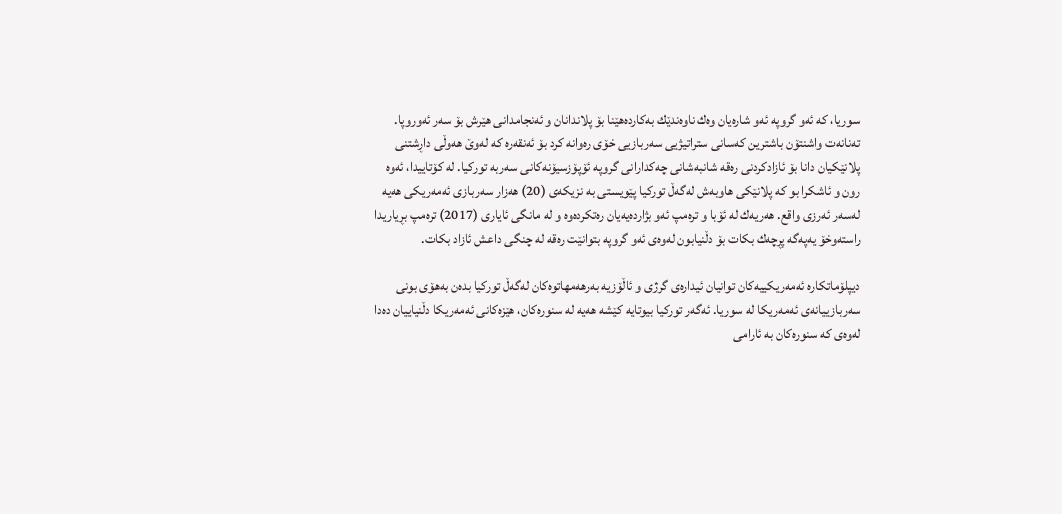سوریا، كه‌ ئه‌و گروپه‌ ئه‌و شاره‌یان وه‌ك ناوه‌ندێك به‌كارده‌هێنا بۆ پلاندانان و ئه‌نجامدانی‌ هێرش بۆ سه‌ر ئه‌وروپا. ته‌نانه‌ت واشنتۆن باشترین كه‌سانی‌ ستراتیژیی‌ سه‌ربازیی‌ خۆی‌ ره‌وانه‌ كرد بۆ ئه‌نقه‌ره‌ كه‌ له‌وێ هه‌وڵی‌ داڕشتنی‌ پلانێكیان دانا بۆ ئازادكردنی‌ ره‌قه‌ شانبه‌شانی‌ چه‌كدارانی‌ گروپه‌ ئۆپۆزسیۆنه‌كانی‌ سه‌ربه‌ توركیا. له‌ كۆتاییدا، ئه‌وه‌ رون و ئاشكرا بو كه‌ پلانێكی‌ هاوبه‌ش له‌گه‌ڵ توركیا پێویستی‌ به‌ نزیكه‌ی‌ (20) هه‌زار سه‌ربازی‌ ئه‌مه‌ریكی‌ هه‌یه‌ له‌سه‌ر ئه‌رزی‌ واقع. هه‌ریه‌ك له‌ ئۆبا و تره‌مپ ئه‌و بژارده‌یه‌یان ره‌تكرده‌وه‌ و له‌ مانگی‌ ئایاری‌ (2017) تره‌مپ بڕیاریدا راسته‌وخۆ یه‌په‌گه‌ پڕچه‌ك بكات بۆ دڵنیابون له‌وه‌ی‌ ئه‌و گروپه‌ بتوانێت ره‌قه‌ له‌ چنگی‌ داعش ئازاد بكات.

دیپلۆماتكاره‌ ئه‌مه‌ریكییه‌كان توانیان ئیداره‌ی‌ گرژی‌ و ئاڵۆزیه‌ به‌رهه‌مهاتوه‌كان له‌گه‌ڵ توركیا بده‌ن به‌هۆی‌ بونی‌ سه‌ربازییانه‌ی‌ ئه‌مه‌ریكا له‌ سوریا. ئه‌گه‌ر توركیا بیوتایه‌ كێشه‌ هه‌یه‌ له‌ سنوره‌كان، هێزه‌كانی‌ ئه‌مه‌ریكا دڵنیاییان ده‌دا له‌وه‌ی‌ كه‌ سنوره‌كان به‌ ئارامی‌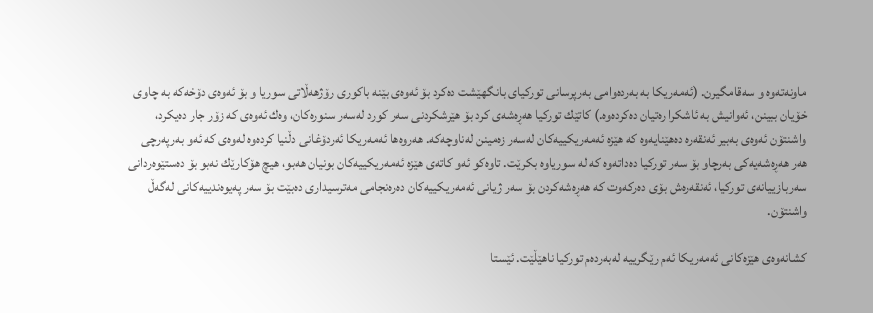ماونه‌ته‌وه‌ و سه‌قامگیرن. (ئه‌مه‌ریكا به‌ به‌رده‌وامی‌ به‌رپرسانی‌ توركیای‌ بانگهێشت ده‌كرد بۆ ئه‌وه‌ی‌ بێنه‌ باكوری‌ رۆژهه‌ڵاتی‌ سوریا و بۆ ئه‌وه‌ی‌ دۆخه‌كه‌ به‌ چاوی‌ خۆیان ببینن، ئه‌وانیش به‌ ئاشكرا ره‌تیان ده‌كرده‌وه‌.) كاتێك توركیا هه‌ڕه‌شه‌ی‌ كرد بۆ هێرشكردنی‌ سه‌ر كورد له‌سه‌ر سنوره‌كان، وه‌ك ئه‌وه‌ی‌ كه‌ زۆر جار ده‌یكرد، واشنتۆن ئه‌وه‌ی‌ به‌بیر ئه‌نقه‌ره‌ ده‌هێنایه‌وه‌ كه‌ هێزه‌ ئه‌مه‌ریكییه‌كان له‌سه‌ر زه‌مینن له‌ناوچه‌كه‌. هه‌روه‌ها ئه‌مه‌ریكا ئه‌ردۆغانی‌ دڵنیا كرده‌وه‌ له‌وه‌ی‌ كه‌ ئه‌و به‌رپه‌رچی‌ هه‌ر هه‌ڕه‌شه‌یه‌كی‌ به‌رچاو بۆ سه‌ر توركیا ده‌داته‌وه‌ كه‌ له‌ سوریاوه‌ بكرێت. تاوه‌كو ئه‌و كاته‌ی‌ هێزه‌ ئه‌مه‌ریكییه‌كان بونیان هه‌بو، هیچ هۆكارێك نه‌بو بۆ ده‌ستێوه‌ردانی‌ سه‌ربازییانه‌ی‌ توركیا، ئه‌نقه‌ره‌ش بۆی‌ ده‌ركه‌وت كه‌ هه‌ڕه‌شه‌كردن بۆ سه‌ر ژیانی‌ ئه‌مه‌ریكییه‌كان ده‌ره‌نجامی‌ مه‌ترسیداری‌ ده‌بێت بۆ سه‌ر په‌یوه‌ندییه‌كانی‌ له‌گه‌ڵ واشنتۆن.

كشانه‌وه‌ی‌ هێزه‌كانی‌ ئه‌مه‌ریكا ئه‌م رێگرییه‌ له‌به‌رده‌م توركیا ناهێڵێت. ئێستا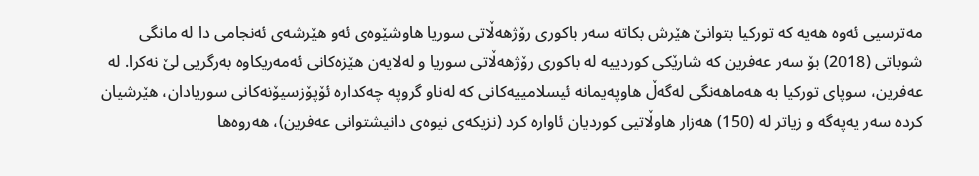مه‌ترسیی‌ ئه‌وه‌ هه‌یه‌ كه‌ توركیا بتوانێ هێرش بكاته‌ سه‌ر باكوری‌ رۆژهه‌ڵاتی‌ سوریا هاوشێوه‌ی‌ ئه‌و هێرشه‌ی‌ ئه‌نجامی‌ دا له‌ مانگی‌ شوباتی‌ (2018) بۆ سه‌ر عه‌فرین كه‌ شارێكی‌ كوردییه‌ له‌ باكوری‌ رۆژهه‌ڵاتی‌ سوریا و له‌لایه‌ن هێزه‌كانی‌ ئه‌مه‌ریكاوه‌ به‌رگریی‌ لێ نه‌كرا. له‌ عه‌فرین، سوپای‌ توركیا به‌ هه‌ماهه‌نگی‌ له‌گه‌ڵ هاوپه‌یمانه‌ ئیسلامییه‌كانی‌ كه‌ له‌ناو گروپه‌ چه‌كداره‌ ئۆپۆزسیۆنه‌كانی‌ سوریادان، هێرشیان كرده‌ سه‌ر یه‌په‌گه‌ و زیاتر له‌ (150) هه‌زار هاوڵاتیی‌ كوردیان ئاواره‌ كرد (نزیكه‌ی‌ نیوه‌ی‌ دانیشتوانی‌ عه‌فرین)، هه‌روه‌ها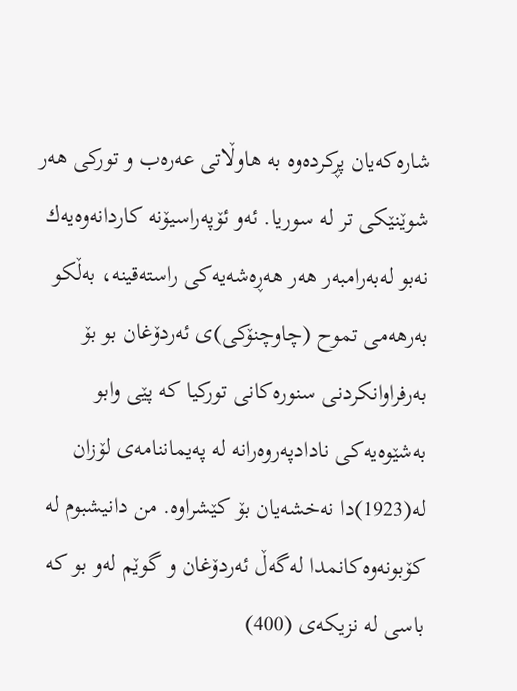شاره‌كه‌یان پڕكرده‌وه‌ به‌ هاوڵاتی‌ عه‌ره‌ب و توركی‌ هه‌ر شوێنێكی‌ تر له‌ سوریا. ئه‌و ئۆپه‌راسیۆنه‌ كاردانه‌وه‌یه‌ك نه‌بو له‌به‌رامبه‌ر هه‌ر هه‌ڕه‌شه‌یه‌كی‌ راسته‌قینه‌، به‌ڵكو به‌رهه‌می‌ تموح (چاوچنۆكی‌)ی‌ ئه‌ردۆغان بو بۆ به‌رفراوانكردنی‌ سنوره‌كانی‌ توركیا كه‌ پێی‌ وابو به‌شێوه‌یه‌كی‌ نادادپه‌روه‌رانه‌ له‌ په‌یماننامه‌ی‌ لۆزان له‌(1923)دا نه‌خشه‌یان بۆ كێشراوه‌. من دانیشبوم له‌ كۆبونه‌وه‌كانمدا له‌گه‌ڵ ئه‌ردۆغان و گوێم له‌و بو كه‌ باسی‌ له‌ نزیكه‌ی‌ (400)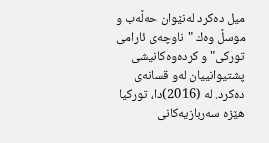میل ده‌كرد له‌نێوان حه‌ڵه‌ب و موسڵ وه‌ك "ناوچه‌ی‌ ئارامی‌ توركی" و كرده‌وه‌كانیشی‌ پشتیوانییان له‌و قسانه‌ی‌ ده‌كرد. له‌ (2016)دا، توركیا هێزه‌ سه‌ربازیه‌كانی‌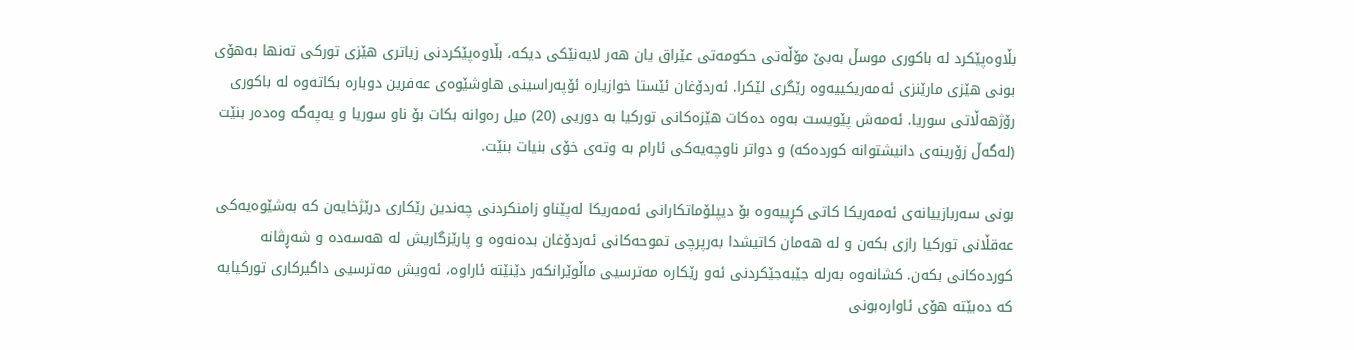بڵاوه‌پێكرد له‌ باكوری‌ موسڵ به‌بێ مۆڵه‌تی‌ حكومه‌تی‌ عێراق یان هه‌ر لایه‌نێكی‌ دیكه‌، بڵاوه‌پێكردنی‌ زیاتری‌ هێزی‌ توركی‌ ته‌نها به‌هۆی‌ بونی‌ هێزی‌ مارێنزی‌ ئه‌مه‌ریكییه‌وه‌ رێگری‌ لێكرا. ئه‌ردۆغان ئێستا خوازیاره‌ ئۆپه‌راسینی‌ هاوشێوه‌ی‌ عه‌فرین دوباره‌ بكاته‌وه‌ له‌ باكوری‌ رۆژهه‌ڵاتی‌ سوریا. ئه‌مه‌ش پێویست به‌وه‌ ده‌كات هێزه‌كانی‌ توركیا به‌ دوریی‌ (20) میل ره‌وانه‌ بكات بۆ ناو سوریا و یه‌په‌گه‌ وه‌ده‌ر بنێت (له‌گه‌ڵ زۆرینه‌ی‌ دانیشتوانه‌ كورده‌كه‌) و دواتر ناوچه‌یه‌كی‌ ئارام به‌ وته‌ی‌ خۆی‌ بنیات بنێت.

بونی‌ سه‌ربازییانه‌ی‌ ئه‌مه‌ریكا كاتی‌ كڕییه‌وه‌ بۆ دیپلۆماتكارانی‌ ئه‌مه‌ریكا له‌پێناو زامنكردنی‌ چه‌ندین رێكاری‌ درێژخایه‌ن كه‌ به‌شێوه‌یه‌كی‌ عه‌قڵانی‌ توركیا رازی‌ بكه‌ن و له‌ هه‌مان كاتیشدا به‌رپرچی‌ تموحه‌كانی‌ ئه‌ردۆغان بده‌نه‌وه‌ و پارێزگاریش له‌ هه‌سه‌ده‌ و شه‌ڕڤانه‌ كورده‌كانی‌ بكه‌ن. كشانه‌وه‌ به‌رله‌ جێبه‌جێكردنی‌ ئه‌و رێكاره‌ مه‌ترسیی‌ ماڵوێرانكه‌ر دێنێته‌ ئاراوه‌، ئه‌ویش مه‌ترسیی‌ داگیركاری‌ توركیایه‌ كه‌ ده‌بێته‌ هۆی‌ ئاواره‌بونی‌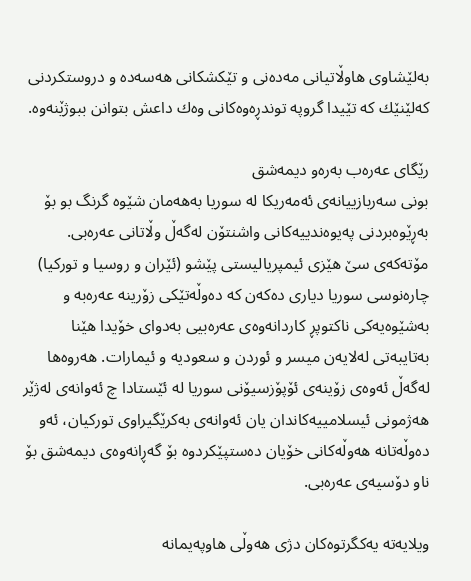به‌لێشاوی‌ هاوڵاتیانی‌ مه‌ده‌نی‌ و تێكشكانی‌ هه‌سه‌ده‌ و دروستكردنی‌ كه‌لێنێك كه‌ تێیدا گروپه‌ توندڕه‌وه‌كانی‌ وه‌ك داعش بتوانن ببوژێنه‌وه‌.

رێگای‌ عه‌ره‌ب به‌ره‌و دیمه‌شق
بونی‌ سه‌ربازییانه‌ی‌ ئه‌مه‌ریكا له‌ سوریا به‌هه‌مان شێوه‌ گرنگ بو بۆ به‌ڕێوه‌بردنی‌ په‌یوه‌ندییه‌كانی‌ واشنتۆن له‌گه‌ڵ وڵاتانی‌ عه‌ره‌بی‌. مۆته‌كه‌ی‌ سێ هێزی‌ ئیمپریالیستی‌ پێشو (ئێران و روسیا و توركیا) چاره‌نوسی‌ سوریا دیاری‌ ده‌كه‌ن كه‌ ده‌وڵه‌تێكی‌ زۆرینه‌ عه‌ره‌به‌ و به‌شێوه‌یه‌كی‌ ناكتوپڕ كاردانه‌وه‌ی‌ عه‌ره‌بیی به‌دوای‌ خۆیدا هێنا به‌تایبه‌تی‌ له‌لایه‌ن میسر و ئوردن و سعودیه‌ و ئیمارات. هه‌روه‌ها له‌گه‌ڵ ئه‌وه‌ی‌ زۆینه‌ی‌ ئۆپۆزسیۆنی‌ سوریا له‌ ئێستادا چ ئه‌وانه‌ی‌ له‌ژێر هه‌ژمونی‌ ئیسلامییه‌كاندان یان ئه‌وانه‌ی‌ به‌كرێگیراوی‌ توركیان، ئه‌و ده‌وڵه‌تانه‌ هه‌وڵه‌كانی‌ خۆیان ده‌ستپێكردوه‌ بۆ گه‌ڕانه‌وه‌ی‌ دیمه‌شق بۆ ناو دۆسیه‌ی‌ عه‌ره‌بی‌.

ویلایه‌ته‌ یه‌كگرتوه‌كان دژی‌ هه‌وڵی‌ هاوپه‌یمانه‌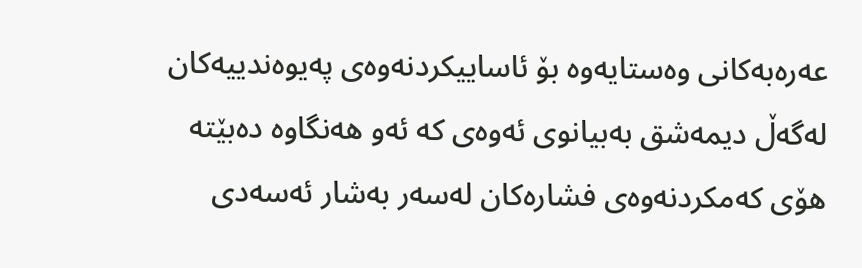عه‌ره‌به‌كانی‌ وه‌ستایه‌وه‌ بۆ ئاساییكردنه‌وه‌ی‌ په‌یوه‌ندییه‌كان له‌گه‌ڵ دیمه‌شق به‌بیانوی‌ ئه‌وه‌ی‌ كه‌ ئه‌و هه‌نگاوه‌ ده‌بێته‌ هۆی‌ كه‌مكردنه‌وه‌ی‌ فشاره‌كان له‌سه‌ر به‌شار ئه‌سه‌دی‌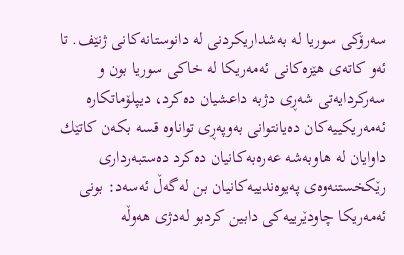سه‌رۆكی‌ سوریا له‌ به‌شداریكردنی‌ له‌ دانوستانه‌كانی‌ ژنێف. تا ئه‌و كاته‌ی‌ هێزه‌كانی‌ ئه‌مه‌ریكا له‌ خاكی‌ سوریا بون و سه‌ركردایه‌تی‌ شه‌ڕی‌ دژبه‌ داعشیان ده‌كرد، دیپلۆماتكاره‌ ئه‌مه‌ریكییه‌كان ده‌یانتوانی‌ به‌وپه‌ڕی‌ تواناوه‌ قسه‌ بكه‌ن كاتێك داوایان له‌ هاوبه‌شه‌ عه‌ره‌به‌كانیان ده‌كرد ده‌ستبه‌رداری‌ رێكخستنه‌وه‌ی‌ په‌یوه‌ندییه‌كانیان بن له‌گه‌ڵ ئه‌سه‌د: بونی‌ ئه‌مه‌ریكا چاودێرییه‌كی‌ دابین كردبو له‌دژی‌ هه‌وڵه‌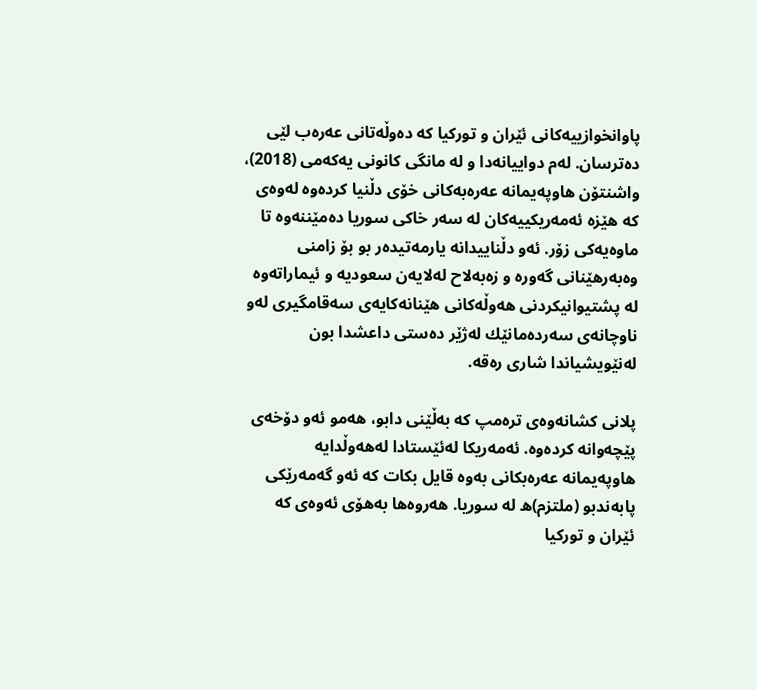پاوانخوازییه‌كانی‌ ئێران و توركیا كه‌ ده‌وڵه‌تانی‌ عه‌ره‌ب لێی‌ ده‌ترسان. له‌م دواییانه‌دا و له‌ مانگی‌ كانونی‌ یه‌كه‌می‌ (2018)، واشنتۆن هاوپه‌یمانه‌ عه‌ره‌به‌كانی‌ خۆی‌ دڵنیا كرده‌وه‌ له‌وه‌ی‌ كه‌ هێزه‌ ئه‌مه‌ریكییه‌كان له‌ سه‌ر خاكی‌ سوریا ده‌مێننه‌وه‌ تا ماوه‌یه‌كی‌ زۆر. ئه‌و دڵناییدانه‌ یارمه‌تیده‌ر بو بۆ زامنی‌ وه‌به‌رهێنانی‌ گه‌وره‌ و زه‌به‌لاح له‌لایه‌ن سعودیه‌ و ئیماراته‌وه‌ له‌ پشتیوانیكردنی‌ هه‌وڵه‌كانی‌ هێنانه‌كایه‌ی‌ سه‌قامگیری‌ له‌و ناوچانه‌ی‌ سه‌رده‌مانێك له‌ژێر ده‌ستی‌ داعشدا بون له‌نێویشیاندا شاری‌ ره‌قه‌.

پلانی‌ كشانه‌وه‌ی‌ تره‌مپ كه‌ به‌ڵێنی‌ دابو، هه‌مو ئه‌و دۆخه‌ی‌ پێچه‌وانه‌ كرده‌وه‌. ئه‌مه‌ریكا له‌ئێستادا له‌هه‌وڵدایه‌ هاوپه‌یمانه‌ عه‌ره‌بكانی‌ به‌وه‌ قایل بكات كه‌ ئه‌و گه‌مه‌رێكی‌ پابه‌ندبو (ملتزم)ه‌ له‌ سوریا. هه‌روه‌ها به‌هۆی‌ ئه‌وه‌ی‌ كه‌ ئێران و توركیا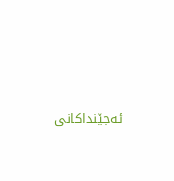ئه‌جێنداكانی‌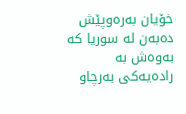خۆیان به‌ره‌وپێش ده‌به‌ن له‌ سوریا كه‌ به‌وه‌ش به‌ راده‌یه‌كی‌ به‌رچاو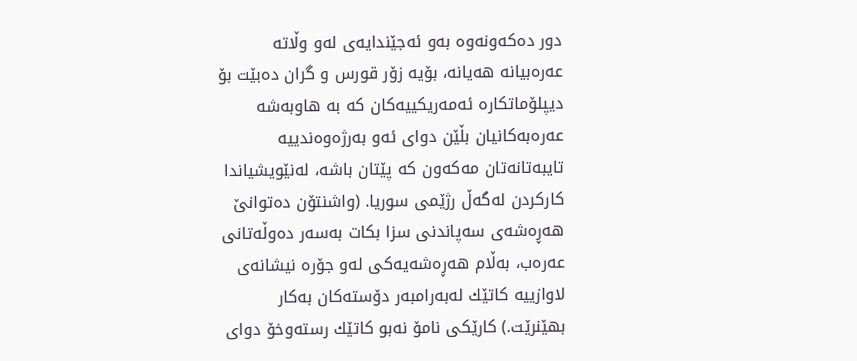دور ده‌كه‌ونه‌وه‌ به‌و ئه‌جێندایه‌ی‌ له‌و وڵاته‌ عه‌ره‌بیانه‌ هه‌یانه‌، بۆیه‌ زۆر قورس و گران ده‌بێت بۆ دیپلۆماتكاره‌ ئه‌مه‌ریكییه‌كان كه‌ به‌ هاوبه‌شه‌ عه‌ره‌به‌كانیان بڵێن دوای‌ ئه‌و به‌رژه‌وه‌ندییه‌ تایبه‌تانه‌تان مه‌كه‌ون كه‌ پێتان باشه‌، له‌نێویشیاندا كاركردن له‌گه‌ڵ رژێمی‌ سوریا. (واشنتۆن ده‌توانێ هه‌ڕه‌شه‌ی‌ سه‌پاندنی‌ سزا بكات به‌سه‌ر ده‌وڵه‌تانی‌ عه‌ره‌ب، به‌ڵام هه‌ڕه‌شه‌یه‌كی‌ له‌و جۆره‌ نیشانه‌ی‌ لاوازییه‌ كاتێك له‌به‌رامبه‌ر دۆسته‌كان به‌كار بهێنرێت.) كارێكی‌ نامۆ نه‌بو كاتێك رسته‌وخۆ دوای‌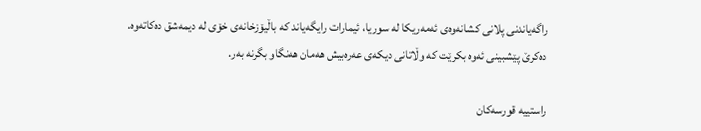راگه‌یاندنی‌ پلانی‌ كشانه‌وه‌ی‌ ئه‌مه‌ریكا له‌ سوریا، ئیمارات رایگه‌یاند كه‌ باڵیۆزخانه‌ی‌ خۆی‌ له‌ دیمه‌شق ده‌كاته‌وه‌. ده‌كرێ پێشبینی‌ ئه‌وه‌ بكرێت كه‌ وڵاتانی‌ دیكه‌ی‌ عه‌ره‌بیش هه‌مان هه‌نگاو بگرنه‌ به‌ر.

راستییه‌ قورسه‌كان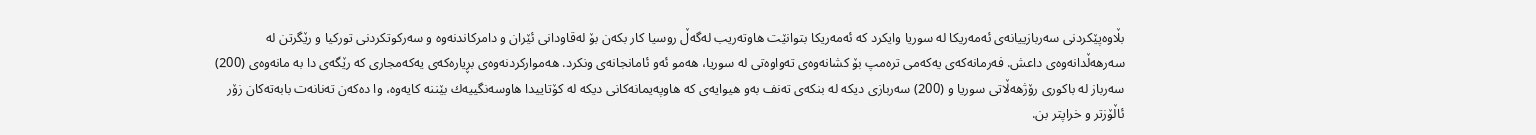بڵاوه‌پێكردنی‌ سه‌ربازییانه‌ی‌ ئه‌مه‌ریكا له‌ سوریا وایكرد كه‌ ئه‌مه‌ریكا بتوانێت هاوته‌ریب له‌گه‌ڵ روسیا كار بكه‌ن بۆ له‌قاودانی‌ ئێران و دامركاندنه‌وه‌ و سه‌ركوتكردنی‌ توركیا و رێگرتن له‌ سه‌رهه‌ڵدانه‌وه‌ی‌ داعش. فه‌رمانه‌كه‌ی‌ یه‌كه‌می‌ تره‌مپ بۆ كشانه‌وه‌ی‌ ته‌واوه‌تی‌ له‌ سوریا، هه‌مو ئه‌و ئامانجانه‌ی‌ ونكرد. هه‌مواركردنه‌وه‌ی‌ بڕیاره‌كه‌ی‌ یه‌كه‌مجاری‌ كه‌ رێگه‌ی‌ دا به‌ مانه‌وه‌ی‌ (200) سه‌رباز له‌ باكوری‌ رۆژهه‌ڵاتی‌ سوریا و (200) سه‌ربازی‌ دیكه‌ له‌ بنكه‌ی‌ ته‌نف به‌و هیوایه‌ی‌ كه‌ هاوپه‌یمانه‌كانی‌ دیكه‌ له‌ كۆتاییدا هاوسه‌نگییه‌ك بێننه‌ كایه‌وه‌، وا ده‌كه‌ن ته‌نانه‌ت بابه‌ته‌كان زۆر ئاڵۆزتر و خراپتر بن.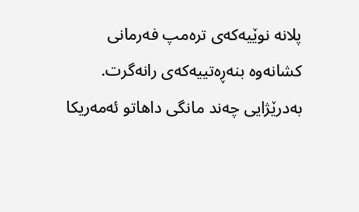پلانه‌ نوێیه‌كه‌ی‌ تره‌مپ فه‌رمانی‌ كشانه‌وه‌ بنه‌ڕه‌تییه‌كه‌ی‌ رانه‌گرت. به‌درێژایی‌ چه‌ند مانگی‌ داهاتو ئه‌مه‌ریكا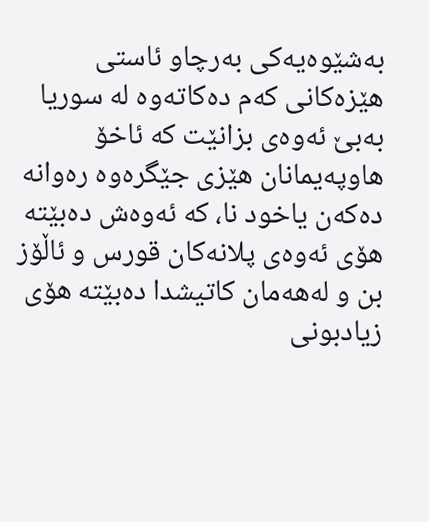به‌شێوه‌یه‌كی‌ به‌رچاو ئاستی‌ هێزه‌كانی‌ كه‌م ده‌كاته‌وه‌ له‌ سوریا به‌بێ ئه‌وه‌ی‌ بزانێت كه‌ ئاخۆ هاوپه‌یمانان هێزی‌ جێگره‌وه‌ ره‌وانه‌ ده‌كه‌ن یاخود نا، كه‌ ئه‌وه‌ش ده‌بێته‌ هۆی‌ ئه‌وه‌ی‌ پلانه‌كان قورس و ئاڵۆز بن و له‌هه‌مان كاتیشدا ده‌بێته‌ هۆی‌ زیادبونی‌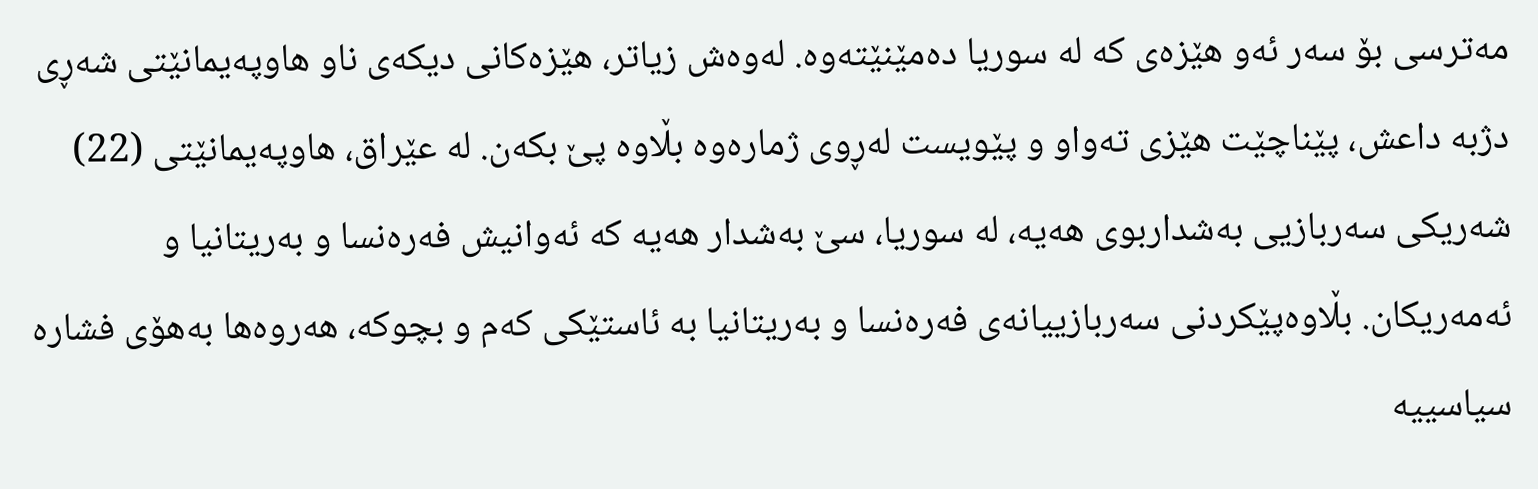مه‌ترسی بۆ سه‌ر ئه‌و هێزه‌ی‌ كه‌ له‌ سوریا ده‌مێنێته‌وه‌. له‌وه‌ش زیاتر، هێزه‌كانی‌ دیكه‌ی‌ ناو هاوپه‌یمانێتی‌ شه‌ڕی‌ دژبه‌ داعش، پێناچێت هێزی‌ ته‌واو و پێویست له‌ڕوی‌ ژماره‌وه‌ بڵاوه‌ پێ بكه‌ن. له‌ عێراق، هاوپه‌یمانێتی‌ (22) شه‌ریكی‌ سه‌ربازیی به‌شداربوی‌ هه‌یه‌، له‌ سوریا، سێ به‌شدار هه‌یه‌ كه‌ ئه‌وانیش فه‌ره‌نسا و به‌ریتانیا و ئه‌مه‌ریكان. بڵاوه‌پێكردنی‌ سه‌ربازییانه‌ی‌ فه‌ره‌نسا و به‌ریتانیا به‌ ئاستێكی‌ كه‌م و بچوكه‌، هه‌روه‌ها به‌هۆی‌ فشاره‌ سیاسییه‌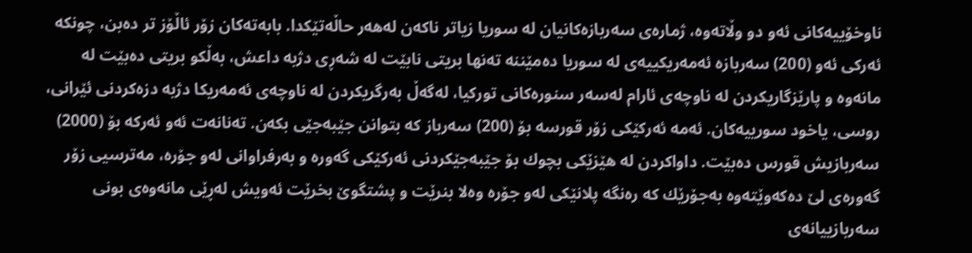ناوخۆییه‌كانی‌ ئه‌و دو وڵاته‌وه‌، ژماره‌ی‌ سه‌ربازه‌كانیان له‌ سوریا زیاتر ناكه‌ن له‌هه‌ر حاڵه‌تێكدا. بابه‌ته‌كان زۆر ئاڵۆز تر ده‌بن، چونكه‌ ئه‌ركی‌ ئه‌و (200) سه‌ربازه‌ ئه‌مه‌ریكییه‌ی‌ له‌ سوریا ده‌مێننه‌ ته‌نها بریتی‌ نابێت له‌ شه‌ڕی‌ دژبه‌ داعش، به‌ڵكو بریتی‌ ده‌بێت له‌ مانه‌وه‌ و پارێزگاریكردن له‌ ناوچه‌ی‌ ئارام له‌سه‌ر سنوره‌كانی‌ توركیا، له‌گه‌ڵ به‌رگریكردن له‌ ناوچه‌ی‌ ئه‌مه‌ریكا دژبه‌ دزه‌كردنی‌ ئێرانی‌، روسی، یاخود سورییه‌كان. ئه‌مه‌ ئه‌ركێكی‌ زۆر قورسه‌ بۆ (200) سه‌رباز كه‌ بتوانن جێبه‌جێی بكه‌ن. ته‌نانه‌ت ئه‌و ئه‌ركه‌ بۆ (2000) سه‌ربازیش قورس ده‌بێت. داواكردن له‌ هێزێكی‌ بچوك بۆ جێبه‌جێكردنی‌ ئه‌ركێكی‌ گه‌وره‌ و به‌رفراوانی‌ له‌و جۆره‌، مه‌ترسیی‌ زۆر گه‌وره‌ی‌ لێ ده‌كه‌وێته‌وه‌ به‌جۆرێك كه‌ ره‌نگه‌ پلانێكی‌ له‌و جۆره‌ وه‌لا بنرێت و پشتگوێ بخرێت ئه‌ویش له‌ڕێی‌ مانه‌وه‌ی‌ بونی‌ سه‌ربازییانه‌ی‌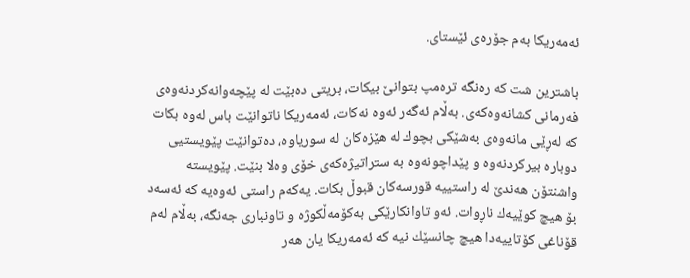ئه‌مه‌ریكا به‌م جۆره‌ی‌ ئێستای‌.

باشترین شت كه‌ ره‌نگه‌ تره‌مپ بتوانێ بیكات، بریتی ده‌بێت له‌ پێچه‌وانه‌كردنه‌وه‌ی‌ فه‌رمانی‌ كشانه‌وه‌كه‌ی‌. به‌ڵام ئه‌گه‌ر ئه‌وه‌ نه‌كات، ئه‌مه‌ریكا ناتوانێت باس له‌وه‌ بكات كه‌ له‌ڕێی‌ مانه‌وه‌ی‌ به‌شێكی‌ بچوك له‌ هێزه‌كان له‌ سوریاوه‌، ده‌توانێت پێویستیی‌ دوباره‌ بیركردنه‌وه‌ و پێداچونه‌وه‌ به‌ ستراتیژه‌كه‌ی‌ خۆی‌ وه‌لا بنێت. پێویسته‌ واشنتۆن هه‌ندێ له‌ راستییه‌ قورسه‌كان قبوڵ بكات. یه‌كه‌م راستی‌ ئه‌وه‌یه‌ كه‌ ئه‌سه‌د بۆ هیچ كوێیه‌ك ناڕوات. ئه‌و تاوانكارێكی‌ به‌كۆمه‌ڵكوژه‌ و تاونباری‌ جه‌نگه‌، به‌ڵام له‌م قۆناغی‌ كۆتاییه‌دا هیچ چانسێك نیه‌ كه‌ ئه‌مه‌ریكا یان هه‌ر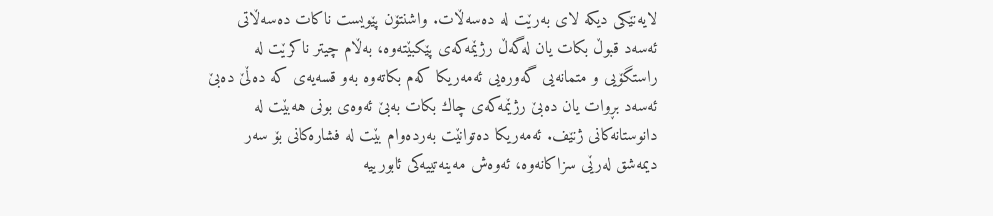لایه‌نێكی‌ دیكه‌ لای‌ به‌رێت له‌ ده‌سه‌ڵات. واشنتۆن پێویست ناكات ده‌سه‌ڵاتی‌ ئه‌سه‌د قبوڵ بكات یان له‌گه‌ڵ رژێمه‌كه‌ی‌ پێكبێته‌وه‌، به‌ڵام چیتر ناكرێت له‌ راستگۆیی‌ و متمانه‌یی‌ گه‌وره‌یی‌ ئه‌مه‌ریكا كه‌م بكاته‌وه‌ به‌و قسه‌یه‌ی‌ كه‌ ده‌ڵێ ده‌بێ ئه‌سه‌د بڕوات یان ده‌بێ رژێمه‌كه‌ی‌ چاك بكات به‌بێ ئه‌وه‌ی‌ بونی‌ هه‌بێت له‌ دانوستانه‌كانی‌ ژنێف. ئه‌مه‌ریكا ده‌توانێت به‌رده‌وام بێت له‌ فشاره‌كانی‌ بۆ سه‌ر دیمه‌شق له‌رێی‌ سزاكانه‌وه‌، ئه‌وه‌ش مه‌ینه‌تییه‌كی‌ ئابورییه‌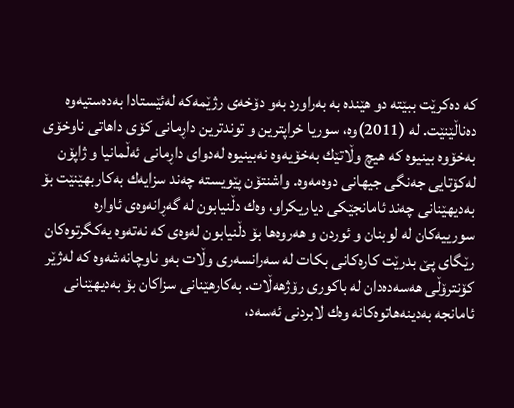كه‌ ده‌كرێت ببێته‌ دو هێنده‌ به‌ به‌راورد به‌و دۆخه‌ی‌ رژێمه‌كه‌ له‌ئێستادا به‌ده‌ستیه‌وه‌ ده‌ناڵێنێت. له‌ (2011)وه‌، سوریا خراپترین و توندترین داڕمانی‌ كۆی‌ داهاتی‌ ناوخۆی‌ به‌خۆوه‌ بینیوه‌ كه‌ هیچ وڵاتێك به‌خۆیه‌وه‌ نه‌بینیوه‌ له‌دوای‌ داڕمانی‌ ئه‌ڵمانیا و ژاپۆن له‌كۆتایی‌ جه‌نگی‌ جیهانی‌ دوه‌مه‌وه‌. واشنتۆن پێویسته‌ چه‌ند سزایه‌ك به‌كاربهێنێت بۆ به‌دیهێنانی‌ چه‌ند ئامانجێكی‌ دیاریكراو، وه‌ك دڵنیابون له‌ گه‌ڕانه‌وه‌ی‌ ئاواره‌ سورییه‌كان له‌ لوبنان و ئوردن و هه‌روه‌ها بۆ دڵنیابون له‌وه‌ی‌ كه‌ نه‌ته‌وه‌ یه‌كگرتوه‌كان رێگای‌ پێ بدرێت كاره‌كانی‌ بكات له‌ سه‌رانسه‌ری‌ وڵات به‌و ناوچانه‌شه‌وه‌ كه‌ له‌ژێر كۆنترۆڵی‌ هه‌سه‌ده‌دان له‌ باكوری‌ رۆژهه‌ڵات. به‌كارهێنانی‌ سزاكان بۆ به‌دیهێنانی‌ ئامانجه‌ به‌دینه‌هاتوه‌كانه‌ وه‌ك لابردنی‌ ئه‌سه‌د،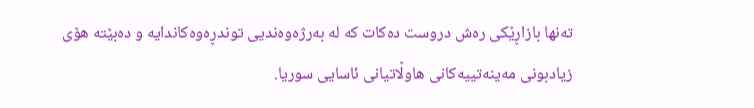ته‌نها بازاڕێكی‌ ره‌ش دروست ده‌كات كه‌ له‌ به‌رژه‌وه‌ندیی‌ توندڕه‌وه‌كاندایه‌ و ده‌بێته‌ هۆی‌ زیادبونی‌ مه‌ینه‌تییه‌كانی‌ هاوڵاتیانی‌ ئاسایی‌ سوریا.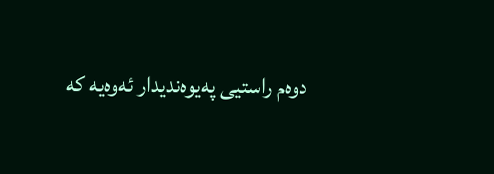دوه‌م راستیی‌ په‌یوه‌ندیدار ئه‌وه‌یه‌ كه‌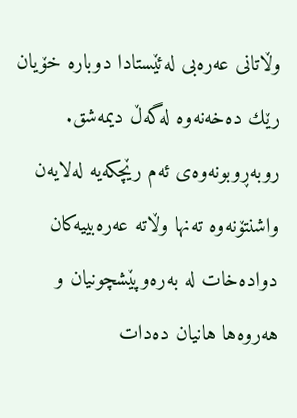وڵاتانی‌ عه‌ره‌بی‌ له‌ئێستادا دوباره‌ خۆیان رێك ده‌خه‌نه‌وه‌ له‌گه‌ڵ دیمه‌شق. روبه‌ڕوبونه‌وه‌ی‌ ئه‌م رێچكه‌یه‌ له‌لایه‌ن واشنتۆنه‌وه‌ ته‌نها وڵاته‌ عه‌ره‌بییه‌كان دواده‌خات له‌ به‌ره‌وپێشچونیان و هه‌روه‌ها هانیان ده‌دات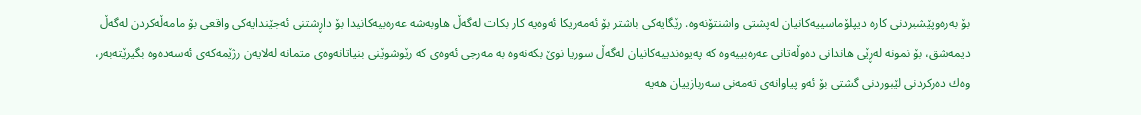بۆ به‌ره‌وپێشبردنی‌ كاره‌ دیپلۆماسییه‌كانیان له‌پشتی‌ واشنتۆنه‌وه‌. رێگایه‌كی‌ باشتر بۆ ئه‌مه‌ریكا ئه‌وه‌یه‌ كار بكات له‌گه‌ڵ هاوبه‌شه‌ عه‌ره‌بیه‌كانیدا بۆ داڕشتنی‌ ئه‌جێندایه‌كی‌ واقعی‌ بۆ مامه‌ڵه‌كردن له‌گه‌ڵ دیمه‌شق، بۆ نمونه‌ له‌ڕێی‌ هاندانی‌ ده‌وڵه‌تانی‌ عه‌ره‌بییه‌وه‌ كه‌ په‌یوه‌ندییه‌كانیان له‌گه‌ڵ سوریا نوێ بكه‌نه‌وه‌ به‌ مه‌رجی‌ ئه‌وه‌ی‌ كه‌ رێوشوێنی‌ بنیاتانه‌وه‌ی‌ متمانه‌ له‌لایه‌ن رژێمه‌كه‌ی‌ ئه‌سه‌ده‌وه‌ بگیرێته‌به‌ر، وه‌ك ده‌ركردنی‌ لێبوردنی‌ گشتی‌ بۆ ئه‌و پیاوانه‌ی‌ ته‌مه‌نی‌ سه‌ربازییان هه‌یه‌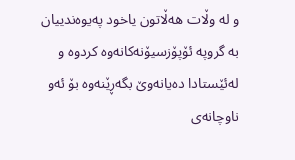و له‌ وڵات هه‌ڵاتون یاخود په‌یوه‌ندییان به‌ گروپه‌ ئۆپۆزسیۆنه‌كانه‌وه‌ كردوه‌ و له‌ئێستادا ده‌یانه‌وێ بگه‌ڕێنه‌وه‌ بۆ ئه‌و ناوچانه‌ی‌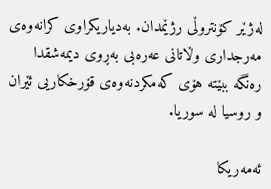له‌ژێر كۆنتر‌وڵی‌ رژێمدان. به‌دیاریكراوی‌ كرانه‌وه‌ی‌ مه‌رجداری‌ وڵاتانی‌ عه‌ره‌بی‌ به‌ڕوی‌ دیمه‌شقدا ره‌نگه‌ ببێته‌ هۆی‌ كه‌مكردنه‌وه‌ی‌ قۆرخكاریی ئێران و روسیا له‌ سوریا.

ئه‌مه‌ریكا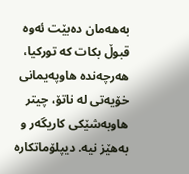به‌هه‌مان ده‌بێت ئه‌وه‌ قبوڵ بكات كه‌ توركیا، هه‌رچه‌نده‌ هاوپه‌یمانی خۆیه‌تی‌ له‌ ناتۆ، چیتر هاوبه‌شێكی‌ كاریگه‌ر و به‌هێز نیه‌. دیپلۆماتكاره‌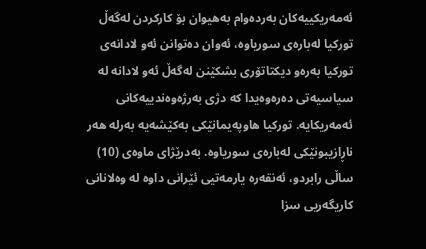ئه‌مه‌ریكییه‌كان به‌رده‌وام به‌هیوان بۆ كاركردن له‌گه‌ڵ توركیا له‌باره‌ی‌ سوریاوه‌، ئه‌وان ده‌توانن ئه‌و لادانه‌ی‌ توركیا به‌ره‌و دیكتاتۆری‌ بشكێنن له‌گه‌ڵ ئه‌و لادانه‌ له‌ سیاسیه‌تی‌ ده‌ره‌وه‌یدا كه‌ دژی‌ به‌رژه‌وه‌ندییه‌كانی‌ ئه‌مه‌ریكایه‌. توركیا هاوپه‌یمانێكی‌ به‌كێشه‌یه‌ به‌رله‌ هه‌ر ناڕازیبونێكی‌ له‌باره‌ی‌ سوریاوه‌. به‌درێژای‌ ماوه‌ی‌ (10) ساڵی‌ رابردو، ئه‌نقه‌ره‌ یارمه‌تیی‌ ئێرانی‌ داوه‌ له‌ وه‌لانانی‌ كاریگه‌ریی‌ سزا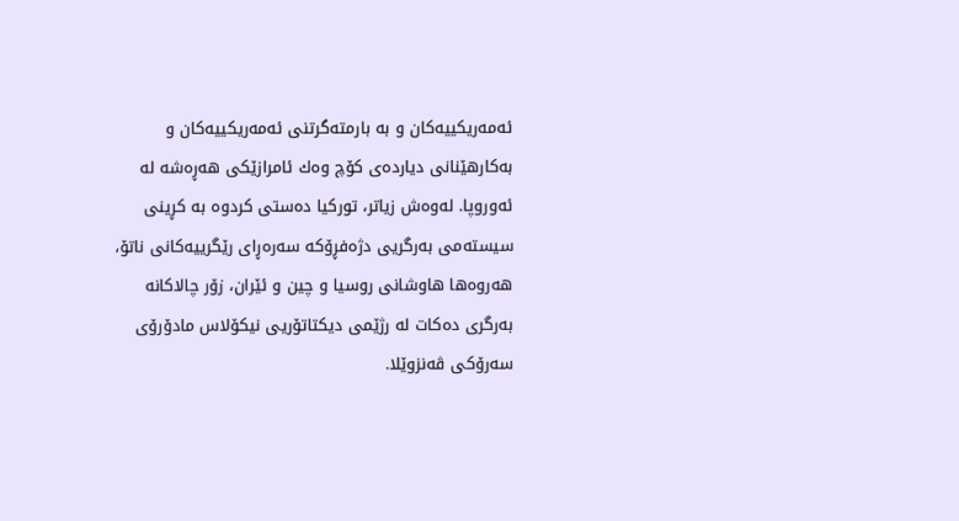ئه‌مه‌ریكییه‌كان و به‌ بارمته‌گرتنی‌ ئه‌مه‌ریكییه‌كان و به‌كارهێنانی‌ دیارده‌ی‌ كۆچ وه‌ك ئامرازێكی‌ هه‌ڕه‌شه‌ له‌ ئه‌وروپا. له‌وه‌ش زیاتر، توركیا ده‌ستی‌ كردوه‌ به‌ كڕینی‌ سیسته‌می‌ به‌رگریی‌ دژه‌فڕۆكه‌ سه‌ره‌ڕای‌ رێگرییه‌كانی‌ ناتۆ، هه‌روه‌ها هاوشانی‌ روسیا و چین و ئێران، زۆر چالاكانه‌ به‌رگری‌ ده‌كات له‌ رژێمی‌ دیكتاتۆریی‌ نیكۆلاس مادۆرۆی‌ سه‌رۆكی‌ ڤه‌نزوێلا.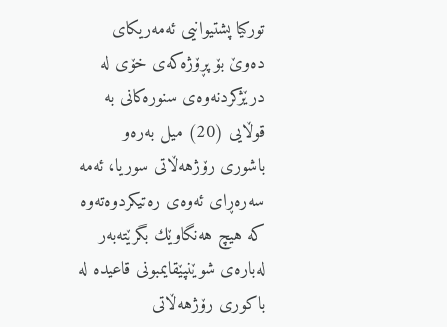توركیا پشتیوانیی‌ ئه‌مه‌ریكای‌ ده‌وێ بۆ پڕۆژه‌كه‌ی‌ خۆی‌ له‌ درێژكردنه‌وه‌ی‌ سنوره‌كانی‌ به‌ قوڵایی‌ (20) میل به‌ره‌و باشوری‌ رۆژهه‌ڵاتی‌ سوریا، ئه‌مه‌ سه‌ره‌ڕای‌ ئه‌وه‌ی‌ ره‌تیكردوه‌ته‌وه‌ كه‌ هیچ هه‌نگاوێك بگرێته‌به‌ر له‌باره‌ی‌ شوێنپێقایمبونی‌ قاعیده‌ له‌ باكوری‌ رۆژهه‌ڵاتی‌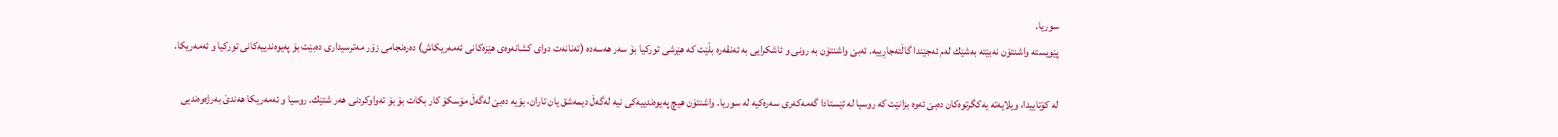سوریا.
پێویسته‌ واشنتۆن نه‌بێته‌ به‌شێك له‌م ئه‌جێندا گاڵته‌جاڕییه‌. ئه‌بێ واشنتۆن به‌ رونی‌ و ئاشكرایی‌ به‌ ئه‌نقه‌ره‌ بڵێت كه‌ هێرشی‌ توركیا بۆ سه‌ر هه‌سه‌ده‌ (ته‌نانه‌ت دوای‌ كشانه‌وه‌ی‌ هێزه‌كانی‌ ئه‌مه‌ریكاش) ده‌ره‌نجامی‌ زۆر مه‌ترسیداری‌ ده‌بێت بۆ په‌یوه‌ندییه‌كانی‌ توركیا و ئه‌مه‌ریكا.

له‌ كۆتاییدا، ویلایه‌ته‌ یه‌كگرتوه‌كان ده‌بێ ئه‌وه‌ بزانێت كه‌ روسیا له‌ ئێستادا گه‌مه‌كه‌ری‌ سه‌ره‌كیه‌ له‌ سوریا. واشنتۆن هیچ په‌یوه‌ندییه‌كی‌ نیه‌ له‌گه‌ڵ دیمه‌شق یان تاران، بۆیه‌ ده‌بێ له‌گه‌ڵ مۆسكۆ كار بكات بۆ بۆ ته‌واوكردنی‌ هه‌ر شتێك. روسیا و ئه‌مه‌ریكا هه‌ندێ به‌رژه‌وه‌ندیی‌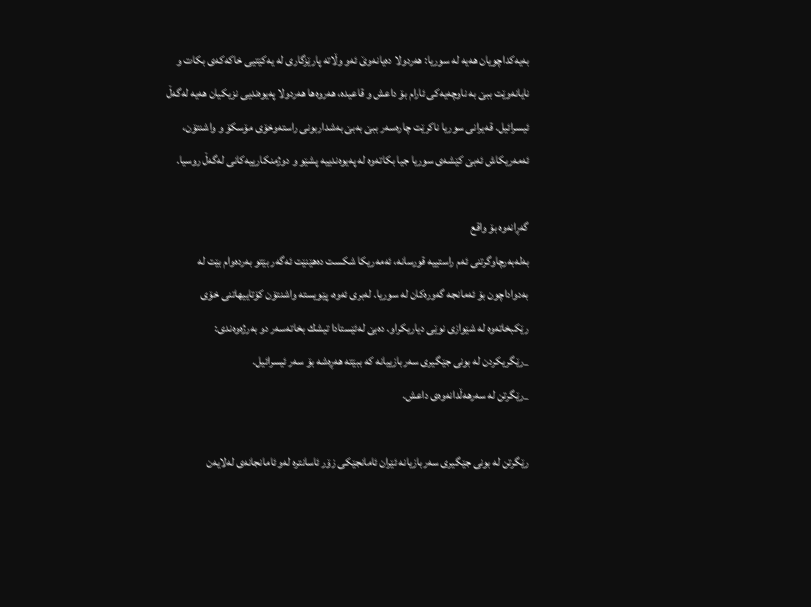به‌یه‌كداچویان هه‌یه‌ له‌ سوریا: هه‌ردولا ده‌یانه‌وێ ئه‌و وڵاته‌ پارێزگاری‌ له‌ یه‌كێتیی‌ خاكه‌كه‌ی‌ بكات و نایانه‌وێت ببێ به‌ ناوچه‌یه‌كی‌ ئارام بۆ داعش و قاعیده‌، هه‌روه‌ها هه‌ردولا په‌یوه‌ندیی نزیكیان هه‌یه‌ له‌گه‌ڵ ئیسرائیل. قه‌یرانی‌ سوریا ناكرێت چاره‌سه‌ر ببێ به‌بێ به‌شداربونی‌ راسته‌وخۆی‌ مۆسكۆ و واشنتۆن، ئه‌مه‌ریكاش ئه‌بێ كێشه‌ی‌ سوریا جیا بكاته‌وه‌ له‌ په‌یوه‌ندییه‌ پشێو و دوژمنكارییه‌كانی‌ له‌گه‌ڵ روسیا.

گه‌ڕانه‌وه‌ بۆ واقع
به‌له‌به‌رچاوگرتنی‌ ئه‌م راستییه‌ قورسانه‌، ئه‌مه‌ریكا شكست ده‌هێنێت ئه‌گه‌ر بێتو به‌رده‌وام بێت له‌ به‌دواداچون بۆ ئه‌مانجه‌ گه‌وره‌كان له‌ سوریا. له‌بری‌ ئه‌وه‌، پێویسته‌ واشنتۆن كۆتاییهاتنی‌ خۆی‌ رێكبخاته‌وه‌ له‌ شێوازی‌ نوێی‌ دیاریكراو. ده‌بێ له‌ئێستادا تیشك بخاته‌سه‌ر دو به‌رژه‌وه‌ندی:
_رێگریكردن له‌ بونی‌ جێگیری‌ سه‌ربازییانه‌ كه‌ ببێته‌ هه‌ڕه‌شه‌ بۆ سه‌ر ئیسرائیل.
_رێگرتن له‌ سه‌رهه‌ڵدانه‌وه‌ی‌ داعش.

رێگرتن له‌ بونی‌ جێگیری‌ سه‌ربازیانه‌ ئێران ئامانجێكی‌ زۆر ئاسانتره‌ له‌و ئامانجانه‌ی‌ له‌لایه‌ن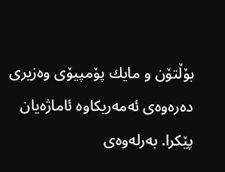بۆڵتۆن و مایك پۆمپیۆی‌ وه‌زیری‌ ده‌ره‌وه‌ی‌ ئه‌مه‌ریكاوه‌ ئاماژه‌یان پێكرا. به‌رله‌وه‌ی‌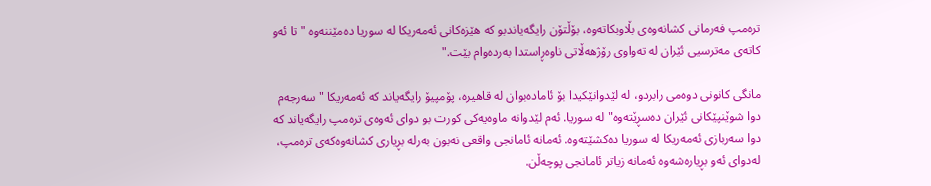تره‌مپ فه‌رمانی‌ كشانه‌وه‌ی‌ بڵاوبكاته‌وه‌، بۆڵتۆن رایگه‌یاندبو كه‌ هێزه‌كانی‌ ئه‌مه‌ریكا له‌ سوریا ده‌مێننه‌وه‌ "تا ئه‌و كاته‌ی‌ مه‌ترسیی‌ ئێران له‌ ته‌واوی‌ رۆژهه‌ڵاتی‌ ناوه‌ڕاستدا به‌رده‌وام بێت."

مانگی‌ كانونی‌ دوه‌می‌ رابردو، له‌ لێدوانێكیدا بۆ ئاماده‌بوان له‌ قاهیره‌، پۆمپیۆ رایگه‌یاند كه‌ ئه‌مه‌ریكا "سه‌رجه‌م دوا شوێنپێكانی‌ ئێران ده‌سڕێته‌وه‌" له‌ سوریا. ئه‌م لێدوانه‌ ماوه‌یه‌كی‌ كورت بو دوای‌ ئه‌وه‌ی‌ تره‌مپ رایگه‌یاند كه‌ دوا سه‌ربازی‌ ئه‌مه‌ریكا له‌ سوریا ده‌كشێته‌وه‌. ئه‌مانه‌ ئامانجی‌ واقعی‌ نه‌بون به‌رله‌ بڕیاری‌ كشانه‌وه‌كه‌ی‌ تره‌مپ، له‌دوای‌ ئه‌و بڕیاره‌شه‌وه‌ ئه‌مانه‌ زیاتر ئامانجی‌ پوچه‌ڵن.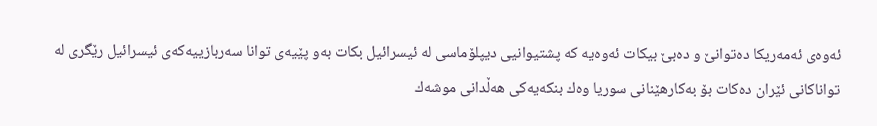ئه‌وه‌ی‌ ئه‌مه‌ریكا ده‌توانێ و ده‌بێ بیكات ئه‌وه‌یه‌ كه‌ پشتیوانیی‌ دیپلۆماسی‌ له‌ ئیسرائیل بكات به‌و پێیه‌ی‌ توانا سه‌ربازییه‌كه‌ی‌ ئیسرائیل رێگری‌ له‌ تواناكانی‌ ئێران ده‌كات بۆ به‌كارهێنانی‌ سوریا وه‌ك بنكه‌یه‌كی‌ هه‌ڵدانی‌ موشه‌ك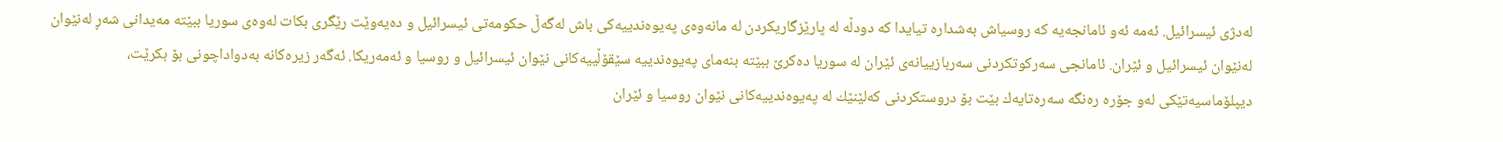له‌دژی‌ ئیسرائیل. ئه‌مه‌ ئه‌و ئامانجه‌یه‌ كه‌ روسیاش به‌شداره‌ تیایدا كه‌ دودڵه‌ له‌ پارێزگاریكردن له‌ مانه‌وه‌ی‌ په‌یوه‌ندییه‌كی‌ باش له‌گه‌ڵ حكومه‌تی‌ ئیسرائیل و ده‌یه‌وێت رێگری‌ بكات له‌وه‌ی‌ سوریا ببێته‌ مه‌یدانی‌ شه‌ڕ له‌نێوان له‌نێوان ئیسرائیل و ئێران. ئامانجی‌ سه‌ركوتكردنی‌ سه‌ربازییانه‌ی‌ ئێران له‌ سوریا ده‌كرێ ببێته‌ بنه‌مای‌ په‌یوه‌ندییه‌ سێقۆڵییه‌كانی‌ نێوان ئیسرائیل و روسیا و ئه‌مه‌ریكا. ئه‌گه‌ر زیره‌كانه‌ به‌دواداچونی‌ بۆ بكرێت، دیپلۆماسیه‌تێكی‌ له‌و جۆره‌ ره‌نگه‌ سه‌ره‌تایه‌ك بێت بۆ دروستكردنی‌ كه‌لێنێك له‌ په‌یوه‌ندییه‌كانی‌ نێوان روسیا و ئێران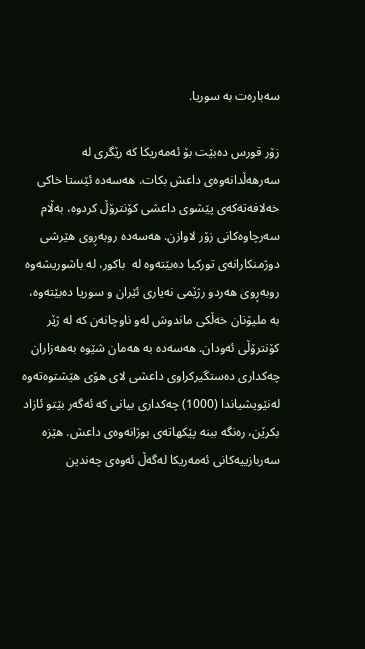سه‌باره‌ت به‌ سوریا.

زۆر قورس ده‌بێت بۆ ئه‌مه‌ریكا كه‌ رێگری‌ له‌ سه‌رهه‌ڵدانه‌وه‌ی‌ داعش بكات. هه‌سه‌ده‌ ئێستا خاكی‌ خه‌لافه‌ته‌كه‌ی‌ پێشوی‌ داعشی‌ كۆنترۆڵ كردوه‌، به‌ڵام سه‌رچاوه‌كانی‌ زۆر لاوازن. هه‌سه‌ده‌ روبه‌ڕوی‌ هێرشی‌ دوژمنكارانه‌ی‌ توركیا ده‌بێته‌وه‌ له‌  باكور، له‌ باشوریشه‌وه‌ روبه‌ڕوی‌ هه‌ردو رژێمی‌ نه‌یاری‌ ئێران و سوریا ده‌بێته‌وه‌، به‌ ملیۆنان خه‌ڵكی‌ ماندوش له‌و ناوچانه‌ن كه‌ له‌ ژێر كۆنترۆڵی‌ ئه‌ودان. هه‌سه‌ده‌ به‌ هه‌مان شێوه‌ به‌هه‌زاران چه‌كداری‌ ده‌ستگیركراوی‌ داعشی‌ لای‌ هۆی‌ هێشتوه‌ته‌وه‌ له‌نێویشیاندا (1000) چه‌كداری‌ بیانی‌ كه‌ ئه‌گه‌ر بێتو ئازاد بكرێن، ره‌نگه‌ ببنه‌ پێكهاته‌ی‌ بوژانه‌وه‌ی‌ داعش. هێزه‌ سه‌ربازییه‌كانی‌ ئه‌مه‌ریكا له‌گه‌ڵ ئه‌وه‌ی‌ چه‌ندین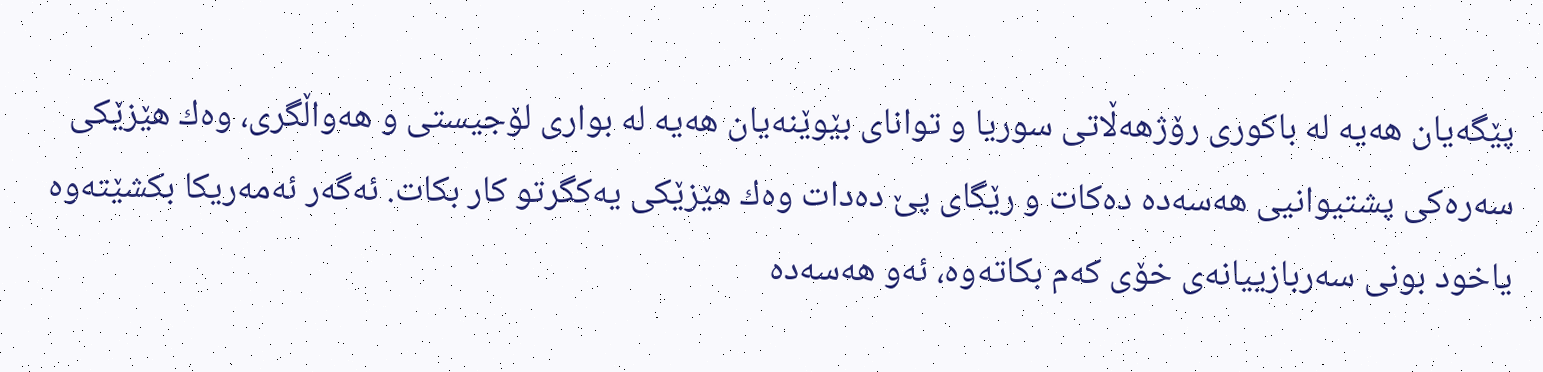پێگه‌یان هه‌یه‌ له‌ باكوری‌ رۆژهه‌ڵاتی‌ سوریا و توانای‌ بێوێنه‌یان هه‌یه‌ له‌ بواری‌ لۆجیستی‌ و هه‌واڵگری‌، وه‌ك هێزێكی‌ سه‌ره‌كی‌ پشتیوانیی‌ هه‌سه‌ده‌ ده‌كات و رێگای‌ پێ ده‌دات وه‌ك هێزێكی‌ یه‌كگرتو كار بكات. ئه‌گه‌ر ئه‌مه‌ریكا بكشێته‌وه‌ یاخود بونی‌ سه‌ربازییانه‌ی‌ خۆی‌ كه‌م بكاته‌وه‌، ئه‌و هه‌سه‌ده‌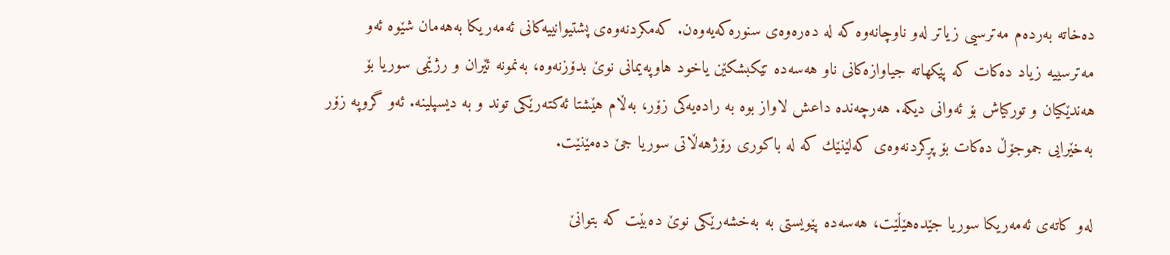ده‌خاته‌ به‌رده‌م مه‌ترسیی‌ زیاتر له‌و ناوچانه‌وه‌ كه‌ له‌ ده‌ره‌وه‌ی‌ سنوره‌كه‌یه‌وه‌ن. كه‌مكردنه‌وه‌ی‌ پشتیوانییه‌كانی‌ ئه‌مه‌ریكا به‌هه‌مان شێوه‌ ئه‌و مه‌ترسییه‌ زیاد ده‌كات كه‌ پێكهاته‌ جیاوازه‌كانی‌ ناو هه‌سه‌ده‌ تێكبشكێن یاخود هاوپه‌یمانی‌ نوێ بدۆزنه‌وه‌، به‌نمونه‌ ئێران و رژێمی‌ سوریا بۆ هه‌ندێكیان و توركیاش بۆ ئه‌وانی‌ دیكه‌. هه‌رچه‌نده‌ داعش لاواز بوه‌ به‌ راده‌یه‌كی‌ زۆر، به‌ڵام هێشتا ئه‌كته‌رێكی‌ توند و به‌ دیسپلینه‌. ئه‌و گروپه‌ زۆر به‌خێرایی‌ جموجۆڵ ده‌كات بۆ پڕكردنه‌وه‌ی‌ كه‌لێنێك كه‌ له‌ باكوری‌ رۆژهه‌ڵاتی‌ سوریا جێ ده‌مێنێت.

له‌و كاته‌ی‌ ئه‌مه‌ریكا سوریا جێده‌هێڵێت، هه‌سه‌ده‌ پێویستی‌ به‌ به‌خشه‌رێكی‌ نوێ ده‌بێت كه‌ بتوانێ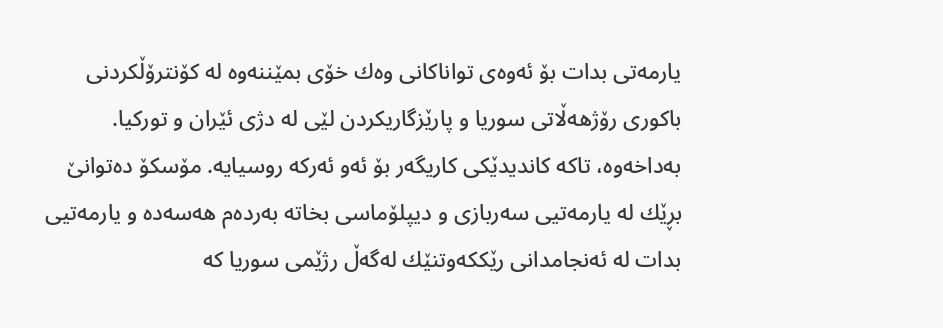یارمه‌تی‌ بدات بۆ ئه‌وه‌ی‌ تواناكانی‌ وه‌ك خۆی‌ بمێننه‌وه‌ له‌ كۆنترۆڵكردنی‌ باكوری‌ رۆژهه‌ڵاتی‌ سوریا و پارێزگاریكردن لێی‌ له‌ دژی‌ ئێران و توركیا. به‌داخه‌وه‌، تاكه‌ كاندیدێكی‌ كاریگه‌ر بۆ ئه‌و ئه‌ركه‌ روسیایه‌. مۆسكۆ ده‌توانێ بڕێك له‌ یارمه‌تیی‌ سه‌ربازی‌ و دیپلۆماسی‌ بخاته‌ به‌رده‌م هه‌سه‌ده‌ و یارمه‌تیی‌ بدات له‌ ئه‌نجامدانی‌ رێككه‌وتنێك له‌گه‌ڵ رژێمی‌ سوریا كه‌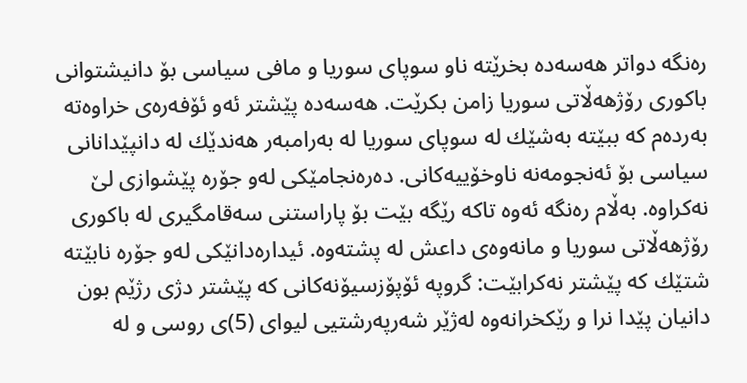ره‌نگه‌ دواتر هه‌سه‌ده‌ بخرێته‌ ناو سوپای‌ سوریا و مافی‌ سیاسی بۆ دانیشتوانی‌ باكوری‌ رۆژهه‌ڵاتی‌ سوریا زامن بكرێت. هه‌سه‌ده‌ پێشتر ئه‌و ئۆفه‌ره‌ی‌ خراوه‌ته‌ به‌رده‌م كه‌ ببێته‌ به‌شێك له‌ سوپای‌ سوریا له‌ به‌رامبه‌ر هه‌ندێك له‌ دانپێدانانی‌ سیاسی‌ بۆ ئه‌نجومه‌نه‌ ناوخۆییه‌كانی‌. ده‌ره‌نجامێكی‌ له‌و جۆره‌ پێشوازی‌ لێ نه‌كراوه‌. به‌ڵام ره‌نگه‌ ئه‌وه‌ تاكه‌ رێگه‌ بێت بۆ پاراستنی‌ سه‌قامگیری‌ له‌ باكوری‌ رۆژهه‌ڵاتی‌ سوریا و مانه‌وه‌ی‌ داعش له‌ پشته‌وه‌. ئیداره‌دانێكی‌ له‌و جۆره‌ نابێته‌ شتێك كه‌ پێشتر نه‌كرابێت: گروپه‌ ئۆپۆزسیۆنه‌كانی‌ كه‌ پێشتر دژی‌ رژێم بون دانیان پێدا نرا و رێكخرانه‌وه‌ له‌ژێر شه‌رپه‌رشتیی‌ لیوای‌ (5)ی‌ روسی‌ و له‌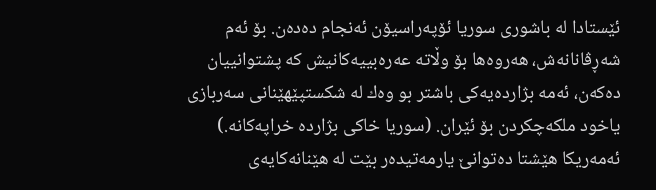ئێستادا له‌ باشوری‌ سوریا ئۆپه‌راسیۆن ئه‌نجام ده‌ده‌ن. بۆ ئه‌م شه‌ڕڤانانه‌ش، هه‌روه‌ها بۆ وڵاته‌ عه‌ره‌بییه‌كانیش كه‌ پشتوانییان ده‌كه‌ن، ئه‌مه‌ بژارده‌یه‌كی‌ باشتر بو وه‌ك له‌ شكستپێهێنانی‌ سه‌ربازی‌ یاخود ملكه‌چكردن بۆ ئێران. (سوریا خاكی‌ بژارده‌ خراپه‌كانه‌.) ئه‌مه‌ریكا هێشتا ده‌توانێ یارمه‌تیده‌ر بێت له‌ هێنانه‌كایه‌ی‌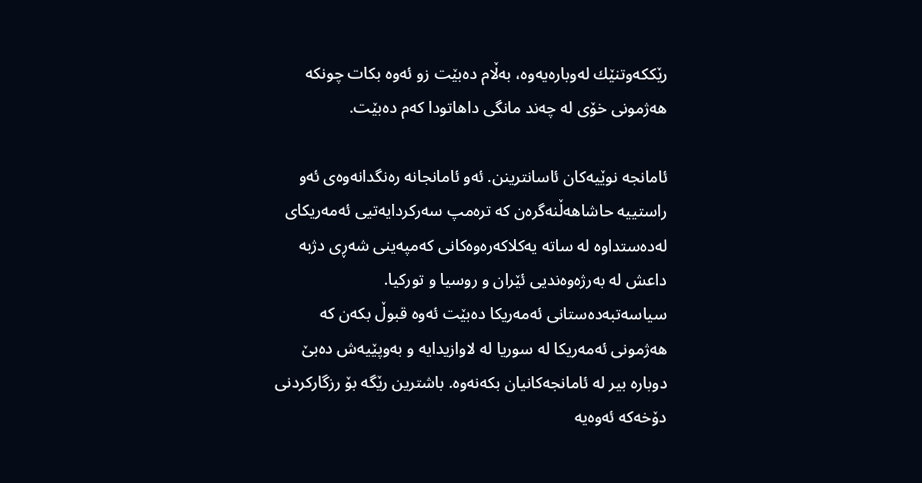رێككه‌وتنێك له‌وباره‌یه‌وه‌، به‌ڵام ده‌بێت زو ئه‌وه‌ بكات چونكه‌ هه‌ژمونی‌ خۆی‌ له‌ چه‌ند مانگی‌ داهاتودا كه‌م ده‌بێت.

ئامانجه‌ نوێیه‌كان ئاسانترینن. ئه‌و ئامانجانه‌ ره‌نگدانه‌وه‌ی‌ ئه‌و راستییه‌ حاشاهه‌ڵنه‌گره‌ن كه‌ تره‌مپ سه‌ركردایه‌تیی‌ ئه‌مه‌ریكای‌ له‌ده‌ستداوه‌ له‌ ساته‌ یه‌كلاكه‌ره‌وه‌كانی‌ كه‌مپه‌ینی‌ شه‌ڕی‌ دژبه‌ داعش له‌ به‌رژه‌وه‌ندیی‌ ئێران و روسیا و توركیا. سیاسه‌تبه‌ده‌ستانی‌ ئه‌مه‌ریكا ده‌بێت ئه‌وه‌ قبوڵ بكه‌ن كه‌ هه‌ژمونی‌ ئه‌مه‌ریكا له‌ سوریا له‌ لاوازیدایه‌ و به‌وپێیه‌ش ده‌بێ دوباره‌ بیر له‌ ئامانجه‌كانیان بكه‌نه‌وه‌. باشترین رێگه‌ بۆ رزگاركردنی‌ دۆخه‌كه‌ ئه‌وه‌یه‌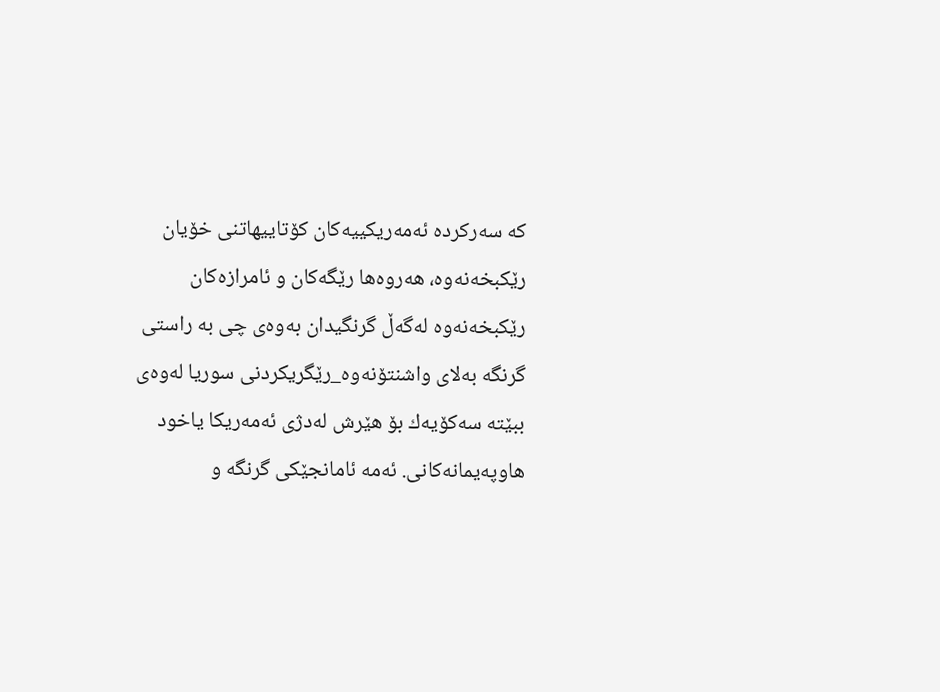كه‌ سه‌ركرده‌ ئه‌مه‌ریكییه‌كان كۆتاییهاتنی‌ خۆیان رێكبخه‌نه‌وه‌، هه‌روه‌ها رێگه‌كان و ئامرازه‌كان رێكبخه‌نه‌وه‌ له‌گه‌ڵ گرنگیدان به‌وه‌ی‌ چی‌ به‌ راستی‌ گرنگه‌ به‌لای‌ واشنتۆنه‌وه‌_رێگریكردنی‌ سوریا له‌وه‌ی‌ ببێته‌ سه‌كۆیه‌ك بۆ هێرش له‌دژی‌ ئه‌مه‌ریكا یاخود هاوپه‌یمانه‌كانی‌. ئه‌مه‌ ئامانجێكی‌ گرنگه‌ و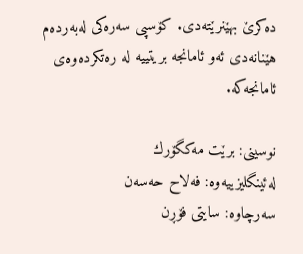ده‌كرێ بهێنرێته‌دی‌. كۆسپی‌ سه‌ره‌كی‌ له‌به‌رده‌م هێنانه‌دی‌ ئه‌و ئامانجه‌ بریتییه‌ له‌ ره‌تكرده‌وه‌ی‌ ئامانجه‌كه‌.

نوسینی‌: برێت مه‌كگۆرك
له‌ئینگلیزییه‌وه‌: فەلاح حەسەن
سه‌رچاوه‌: سایتی‌ فۆڕن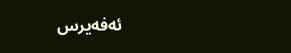ئه‌فه‌یرس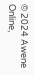© 2024 Awene Online,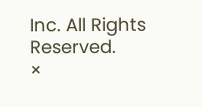Inc. All Rights Reserved.
×